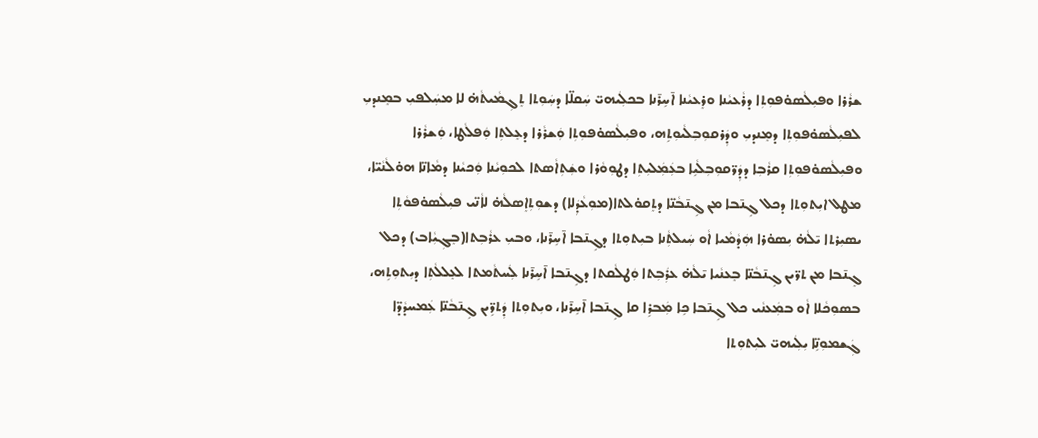ܫܪܵܪܐ ܘܦܝܼܠܵܣܘ̇ܦܘܼܬܼܐ ܕܪܵܥܝܵܢܐ ܘܪܸܥܝܵܢܐ ܐ̄ܚܹܪ̄ܢܐ ܒܟܠܲܝܗܝ̈ ܚܲܩܠ̈ܐ ܕܚܲܘܼܬܐ ܬܸܓܼܡܵܝܬܵܗ̇ ܠܐ ܡܚܲܠܦܝܼ ܒܡܸܢܕܝܼ ܠܦܝܼܠܵܣܘ̇ܦܘܼܬܼܐ ܕܡܸܢܕܝܼ ܘܕܲܪܩܘܼܒܼܠܵܝܘܼܬܹܗ، ܘܦܝܼܠܵܣܘ̇ܦܘܼܬܼܐ ܘܲܫܪܵܪܐ ܕܥܸܠܬܼܐ ܘܲܦܠܵܛܐ، ܘܲܫܪܵܪܐ ܘܦܝܼܠܵܣܘ̇ܦܘܼܬܼܐ ܩܪܵܒܼܐ ܕܕܲܪ̈ܩܘܼܒܼܠܵܝܹܐ ܒܥܲܡܲܠܝܼܬܼܐ ܕܛܘܼܘܵܪܐ ܘܫܲܬܼܐܵܣܬܐ ܠܟܘܼܝܵܢܐ ܘܲܟܝܵܢܐ ܕܡܵܐܢ̈ܐ ܗܘ̇ܠܵܢܵܝ̈ܐ، ܡܛܠ ܐܝܼܬܘܼܬܐ ܕܟܠ ܓܹܢ̄ܒܐ ܡܢ ܓܹܢ̄ܒܵܢ̈ܐ ܕܬܸܩܘ̇ܠܬܐ(ܡܘܼܥܵܕܲܠܐ) ܕܫܘܼܬܼܐܸܣܠܵܗ̇ ܠܐܵܢ̈ܝ ܦܝܼܠܵܣܘ̇ܦܘܵܬܼܐ ܝܣܝܼܪܬܐ ܝ̄ܠܵܗ̇ ܝܼܣܘ̇ܪܐ ܗܲܕܵܡܵܝܐ ܐܵܘ ܚܲܝܠܬܼܵܢܐ ܒܝܼܬܘܼܬܐ ܕܓܹܢ̄ܒܐ ܐ̄ܚܹܪ̄ܢܐ، ܘܒܝܼ ܥܪܵܒܼܬܐ(ܒܸܓܼܝܼܵܐܒ) ܕܟܠ ܓܸܢ̄ܒܐ ܡܢ ܬܪ̈ܝܢ ܓܹܢ̄ܒܵܢ̈ܐ ܒܸܥܢܵܝܐ ܝ̄ܠܵܗ̇ ܥܪܲܒܼܬܐ ܘܲܛܠܵܩܬܐ ܕܓܹܢ̄ܒܐ ܐ̄ܚܹܪ̄ܢܐ ܠܲܚܬܵܡܬܐ ܠܥܸܠܠܵܬܼܐ ܕܝܼܬܘܼܬܹܗ، ܒܣܘܼܟܵܠܐ ܐܵܘ ܒܡܲܥܢܵܝ ܟܠ ܓܹܢ̄ܒܐ ܟܹܐ ܡܲܒܪܹܐ ܩܐ ܓܹܢ̄ܒܐ ܐ̄ܚܹܪ̄ܢܐ، ܘܝܼܬܘܼܬܐ ܕܲܬܪܹ̈ܝܢ ܓܹܢ̄ܒܵܢ̈ܐ ܥܲܡܚܕܵܕ̈ܐ ܓܲܫܡܘܼܢܹ̈ܐ ܝܼܠܲܝܗܝ̈ ܠܝܼܬܘܼܬܐ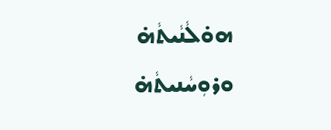ܗܘ̇ܠܵܢܵܝܬܵܗ̇ ܘܪܘܼܚܵܢܝܬܵܗ̇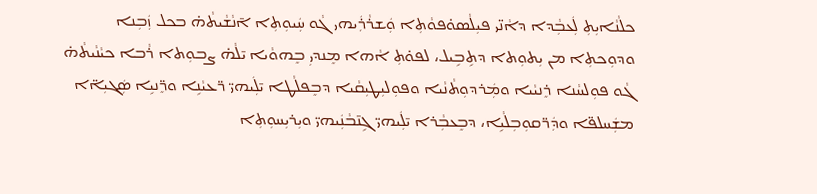ܟܠܵܢܵܐܝܼܬܼ ܠܲܥܒܼܵܕܐ ܕܐܵܢ̈ܝ ܦܝܼܠܵܣܘ̇ܦܘܵܬܼܐ ܘܲܫܪܵܪܲܝܗܝ ܓܵܘ ܚܲܝܘܼܬܼܐ ܐ̄ܢܵܫܵܝܬܵܗ̇ ܒܟܠ ܙܲܒܼܢܐ ܘܕܘܼܟܬܼܐ ܡܢ ܝܼܬܘܼܬܐ ܕܬܹܒܹܝܠ، ܠܦܘ̇ܬܼ ܐܵܗܐ ܡܸܢܕܝܼ ܒܸܗܘܵܝܐ ܝ̄ܠܵܗ̇ ܨܒܘܼܬܐ ܪܵܒܐ ܟܝܵܢܵܝܬܵܗ̇ ܓܵܘ ܦܘܼܠܚܵܢܐ ܪܸܢܝܵܝܐ ܘܡܲܪܕܘܼܬܵܢܵܝܐ ܘܦܘܼܠܝܼܛܝܼܩܵܝܐ ܕܒܸܦܠܵܛܐ ܝ̄ܠܲܝܗܝ̈ ܪ̈ܥܝܵܢܹܐ ܘܪܸ̈ܢܝܹܐ ܣܲܓܝܼܐ̈ܐ ܡܫܲܚܠܦ̈ܐ ܘܕܲܪ̈ܩܘܼܒܼܠܵܝܹܐ، ܕܒܸܥܒܼܵܪܐ ܝ̄ܠܲܝܗܝ̈ ܓܹܢ̄ܒܵܢܲܝܗܝ̈ ܘܝܼܪܝܼܚܘܼܬܼܐ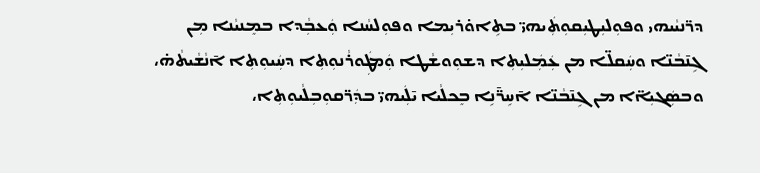ܕܪ̈ܢܝܵܝܗܝ ܘܦܘܼܠܝܼܛܝܼܩܘܼܬܲܝܗܝ̈ ܒܬܹܐܘ̇ܪܝܼܡܐ ܘܦܘܼܠܚܵܢܐ ܘܲܥܒܼܵܕܐ ܒܡܸܢܝܵܢܐ ܡܼܢ ܓܹܢ̄ܒܵܢ̈ܐ ܘܚܲܩܠ̈ܐ ܡܢ ܥܲܡܲܠܝܼܬܼܐ ܕܫܘܼܘܫܵܛܐ ܘܲܡܛܲܘܪܵܢܘܼܬܼܐ ܕܚܲܝܘܼܬܼܐ ܐ̄ܢܵܫܵܝܬܵܗ̇، ܘܒܣܲܓܝܼܐ̈ܐ ܡܢ ܓܹܢ̄ܒܵܢ̈ܐ ܐ̄ܚܹܪ̈̄ܢܹܐ ܒܸܟܠܵܝܐ ܝ̄ܠܲܝܗܝ̈ ܒܕܲܪ̈ܩܘܼܒܼܠܵܝܘܼܬܼܐ،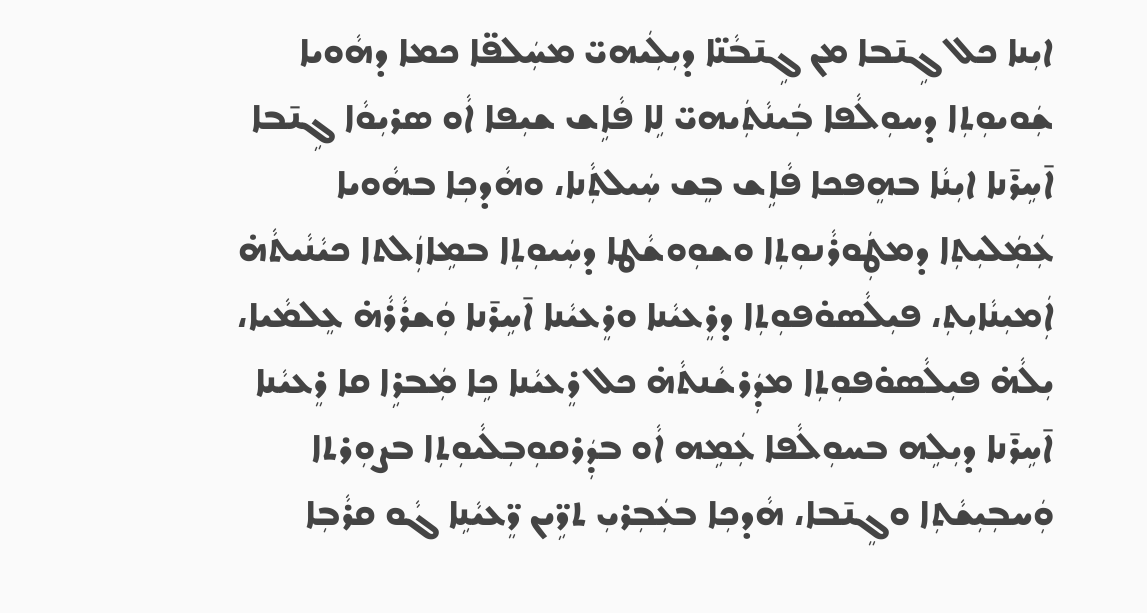ܐܝܼܢܐ ܟܠ ܓܹܢ̄ܒܐ ܡܢ ܓܹܢ̄ܒܵܢ̈ܐ ܕܝܼܠܲܝܗܝ̈ ܡܚܲܠܦ̈ܐ ܟܡܐ ܕܗܵܘܝܐ ܫܲܘܝܘܼܬܼܐ ܕܚܘܼܠܵܦܐ ܒܲܝܢܵܬܲܝܗܝ̈ ܠܹܐ ܦܵܐܹܫ ܫܝܼܦܐ ܐܵܘ ܣܪܝܼܘܵܐ ܓܹܢ̄ܒܐ ܐ̄ܚܹܪ̄ܢܐ ܐܝܼܢܵܐ ܒܗܸܦܟܐ ܦܵܐܹܫ ܒܸܫ ܚܲܝܠܬܼܵܢܐ، ܘܗܵܕܟܼܐ ܒܗܵܘܝܐ ܥܲܡܲܠܝܼܬܼܐ ܕܡܛܲܘܪܵܢܘܼܬܼܐ ܘܫܘܼܘܫܵܛܐ ܕܚܲܝܘܼܬܼܐ ܒܡܹܐܙܲܠܬܐ ܟܝܵܢܵܝܬܵܗ̇ ܐܲܡܝܼܢܵܐܝܼܬܼ، ܦܝܼܠܵܣܘ̇ܦܘܼܬܼܐ ܕܪܸܥܝܵܢܐ ܘܪܸܥܝܵܢܐ ܐ̄ܚܹܪ̄ܢܐ ܘܲܫܪܵܪܵܗ̇ ܥܸܠܡܵܝܐ، ܝܼܠܵܗ̇ ܦܝܼܠܵܣܘ̇ܦܘܼܬܼܐ ܡܕܲܪܫܵܢܬܵܗ̇ ܟܠ ܪܸܥܝܵܢܐ ܟܹܐ ܡܲܒܪܹܐ ܩܐ ܪܸܥܝܵܢܐ ܐ̄ܚܹܪ̄ܢܐ ܕܝܼܠܹܗ ܒܚܘܼܠܵܦܐ ܥܲܡܹܗ ܐܵܘ ܒܕܲܪܩܘܼܒܼܠܵܝܘܼܬܼܐ ܒܨܘܼܪܬܐ ܘܲܚܒܼܝܼܫܵܬܼܐ ܘܓܸܢ̄ܒܐ، ܗܵܕܟܼܐ ܒܥܲܒܼܪܝܼ ܬܪܹ̈ܝܢ ܪܸ̈ܥܝܵܢܹܐ ܓܵܘ ܩܪܵܒܼܐ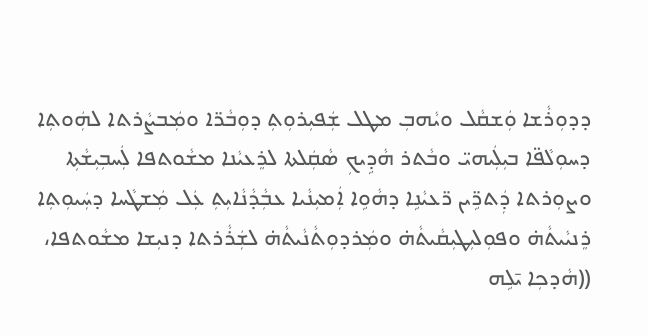ܕܕܘܼܪܵܫܐ ܘܲܫܩܵܠ ܘܝܵܗܒܼ ܡܛܠ ܫܲܦܝܼܪܘܼܬܼ ܕܘܼܒܵܪ̈ܐ ܘܡܲܒܨܵܪܬܐ ܠܗܲܘܬܼܐ ܕܚܘܼܠܵܦ̈ܐ ܒܝܼܠܲܝܗܝ̈ ܘܒܵܬܪ ܗܵܕܹܝܟܼ ܣܵܩܲܠܬܐ ܠܪܸܥܝܵܢܐ ܡܫܵܘܬܦܐ ܠܲܚܒܼܝܼܫܵܬܼܐ ܘܨܘܼܪܬܐ ܕܲܬܪܹ̈ܝܢ ܪ̈ܥܝܵܢܹܐ ܕܗܵܘܹܐ ܐܲܡܝܼܢܵܝܐ ܥܒܼܵܕܵܢܵܐܝܼܬܼ ܥܲܠ ܡܲܫܛܵܚܐ ܕܚܲܝܘܼܬܼܐ ܪܸܢܝܵܝܬܵܗ̇ ܘܦܘܼܠܝܼܛܝܼܩܵܝܬܵܗ̇ ܘܡܲܪܕܘܼܬܵܢܵܝܬܵܗ̇ ܠܫܲܪܵܪܬܐ ܕܢܝܼܫܐ ܡܫܵܘܬܦܐ، ((ܗܵܕܟܼܐ ܝ̄ܠܹܗ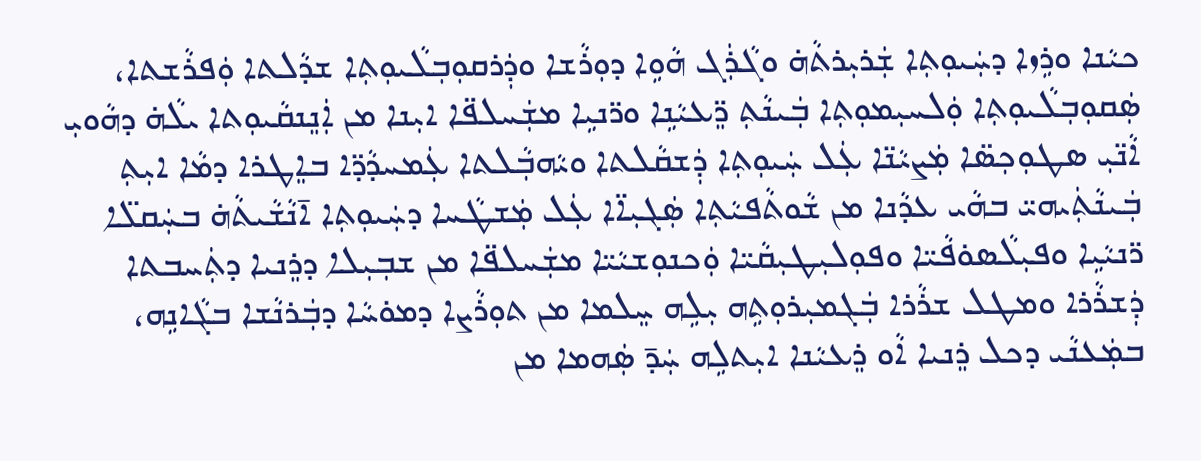ܟܝܵܢܐ ܘܪܹܙܐ ܕܚܲܝܘܼܬܼܐ ܫܲܪܝܼܪܬܵܗ̇ ܘܓܵܪܲܓ ܗܵܘܹܐ ܕܘܼܪܵܫܐ ܘܕܲܪܩܘܼܒܼܠܵܝܘܼܬܼܐ ܫܕܵܠܬܐ ܘܲܦܪܵܫܬܐ، ܣܲܩܘܼܒܼܠܵܝܘܼܬܼܐ ܘܲܠܚܝܼܡܘܼܬܼܐ ܒܲܝܢܵܬܼ ܪܸ̈ܥܝܵܢܹܐ ܘܪ̈ܢܝܹܐ ܡܫܲܚܠܦ̈ܐ ܐܝܼܢܐ ܡܢ ܐܲܢܸܢܩܵܝܘܼܬܐ ܝܠܵܗ̇ ܕܗܵܘܝܼ ܐܵܢ̈ܝܼ ܣܛܘܼܟܼܣ̈ܐ ܡܲܨܝܵܢ̈ܐ ܥܲܠ ܚܲܝܘܼܬܼܐ ܕܲܫܩܵܠܬܐ ܘܝܵܗܒܼܵܠܬܐ ܥܲܡܚܕܵܕ̈ܐ ܒܐܸܛܪܐ ܕܡܵܐ ܐܝܼܬܼ ܒܲܝܢܵܬܲܝܗܝ̈ ܒܗܵܝ ܥܕܵܢܐ ܡܢ ܫܵܘܬܵܦܝܵܬܼܐ ܣܲܓܝܼܐ̈ܐ ܥܲܠ ܡܲܫܛܵܚܐ ܕܚܲܝܘܼܬܼܐ ܐ̄ܢܵܫܵܝܬܵܗ̇ ܒܚܲܩܠ̈ܐ ܪ̈ܢܝܵܝܹܐ ܘܦܝܼܠܵܣܘ̇ܦܵܝ̈ܐ ܘܦܘܼܠܝܼܛܝܼܩܵܝ̈ܐ ܘܲܟܢܘܼܫܝܵܝ̈ܐ ܡܫܲܚܠܦ̈ܐ ܡܢ ܫܒܼܝܼܠܐ ܕܪܸܢܝܐ ܕܬܲܚܒܬܐ ܕܲܫܪܵܪܐ ܘܡܛܠ ܫܪܵܪܐ ܒܲܓܡܝܼܪܘܼܬܹܗ ܝܼܠܹܗ ܚܸܠܡܐ ܡܢ ܬܘܼܪܵܨܐ ܕܡܘ̇ܚܵܐ ܕܒܲܪܢܵܫܐ ܒܓܵܐܢܹܗ، ܒܡܲܥܢܵܝ ܕܟܠ ܪܸܢܝܐ ܐܵܘ ܪܸܥܝܵܢܐ ܐܝܼܬܠܹܗ ܚܲܕ̄ ܣܲܗܡܐ ܡܢ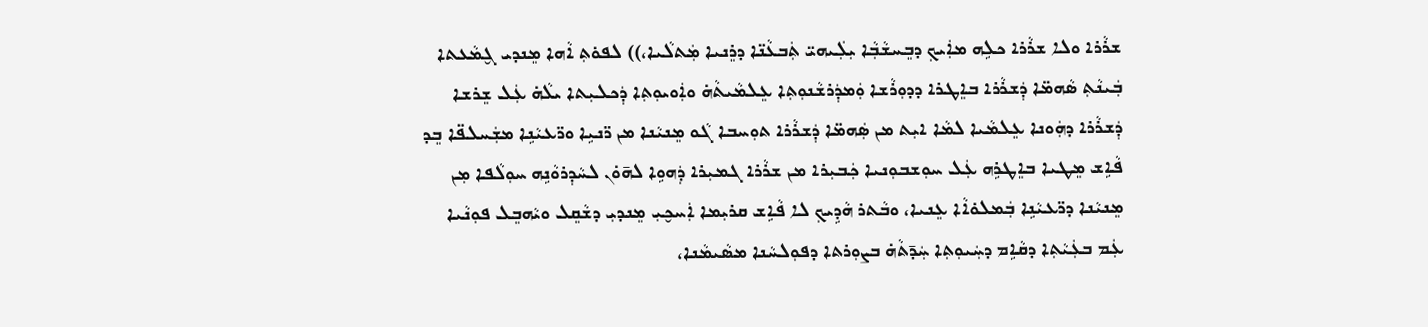ܫܪܵܪܐ ܘܠܐ ܫܪܵܪܐ ܟܠܹܗ ܡܐܲܝܟܼ ܕܒܸܚܫܵܒܼܵܐ ܝܼܠܲܝܗܝ̈ ܬܲܒܥܵܢ̈ܐ ܕܪܸܢܝܐ ܡܲܬܠܵܝܐ،)) ܠܦܘ̇ܬܼ ܐܵܗܐ ܡܸܢܕܝ ܓ̮ܡܵܥܬܐ ܒܲܝܢܵܬܼ ܣܵܗܡ̈ܐ ܕܲܫܪܵܪܐ ܒܐܸܛܪܐ ܕܕܘܼܪܵܫܐ ܘܲܡܕܲܪܫܵܢܘܼܬܼܐ ܥܸܠܡܵܝܬܵܗ̇ ܘܐܲܘܝܘܼܬܼܐ ܕܲܟܠܝܼܬܐ ܝܠܵܗ̇ ܥܲܠ ܫܸܪܫܐ ܕܲܫܪܵܪܐ ܕܗܲܘܢܐ ܥܸܠܡܵܝܐ ܠܡܵܐ ܐܝܼܬ ܡܢ ܣܲܗܡ̈ܐ ܕܲܫܪܵܪܐ ܬܘܼܚܒܐ ܓܵܘ ܡܸܢܝܵܢܐ ܡܢ ܪ̈ܢܝܹܐ ܘܪ̈ܥܝܵܢܹܐ ܡܫܲܚܠܦ̈ܐ ܒܸܕ ܦܵܐܹܫ ܡܸܛܝܐ ܒܐܸܛܪܹܗ ܥܲܠ ܚܘܼܫܒܘܼܢܝܐ ܟܲܒܝܼܪܐ ܡܢ ܫܪܵܪܐ ܓܡܝܼܪܐ ܕܲܗܘܹܐ ܠܗ̄ܘ̇ܢ ܠܚܵܕܼܪܘܵܢܹܗ ܚܘܼܠܵܦܐ ܡܼܢ ܡܸܢܝܵܢܐ ܕܪ̈ܥܝܵܢܹܐ ܒܲܡܠܘ̇ܐܵܐ ܥܸܢܝܐ، ܘܒܵܬܪ ܗܵܕܹܝܟܼ ܠܐ ܦܵܐܹܫ ܩܪܝܼܡܐ ܐܲܚܟ̮ܝܼ ܡܸܢܕܝܼ ܕܫܵܩܸܠ ܘܝܵܗܒܸܠ ܦܘܼܢܵܝܐ ܥܲܡ ܒܥܲܝܵܬܼܐ ܕܩܵܐܹܡ ܕܚܲܝܘܼܬܼܐ ܚܲܕ̄ܬܵܗ̇ ܒܨܘܼܪܬܐ ܕܦܘܼܠܚܵܢܐ ܡܣܵܝܡܵܢܐ،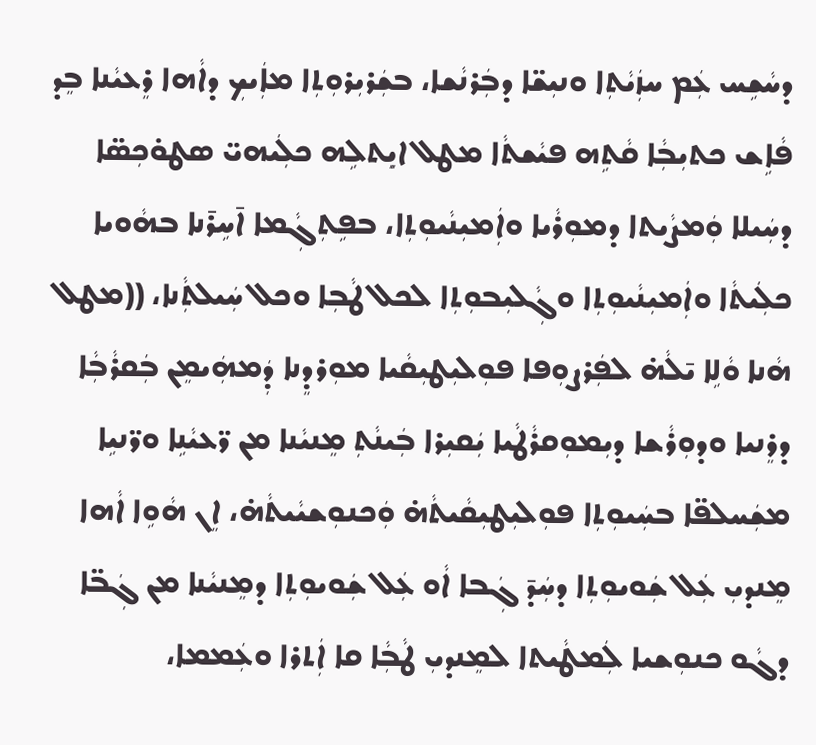ܕܚܵܫܹܚ ܥܲܡ ܚܙܲܝܵܬܼܐ ܘܢܝܼܫ̈ܐ ܕܒܲܪܢܵܫܐ، ܒܫܲܪܝܼܪܘܼܬܼܐ ܡܐܲܝܟܼ ܕܐܵܗܐ ܪܸܥܝܵܢܐ ܒܸܕ ܦܵܐܹܫ ܟܬܝܼܒܼܵܐ ܩܵܬܹܗ ܦܝܵܫܬܵܐ ܡܛܠ ܐܝܼܸܬܠܹܗ ܟܠܲܝܗܝ̈ ܣܛܘ̇ܟܼܣ̈ܐ ܕܚܲܝܠܐ ܘܲܡܨܵܝܬܐ ܕܡܘܼܪܵܝܐ ܘܐܲܡܝܼܢܵܝܘܼܬܼܐ، ܒܦܹܬܼܓܼܵܡܐ ܐ̄ܚܹܪ̄ܢܐ ܒܗܵܘܝܐ ܟܠܲܝܬܵܐ ܘܐܲܡܝܼܢܵܝܘܼܬܼܐ ܘܓܼܵܠܝܼܒܘܼܬܼܐ ܠܟܠ ܛܵܒܼܐ ܘܟܠ ܚܲܝܠܬܼܵܢܐ، ((ܡܛܠ ܗܵܢܐ ܘܵܠܹܐ ܝ̄ܠܵܗ̇ ܠܦܲܪܨܘܼܦܐ ܦܘܼܠܝܼܛܝܼܩܵܝܐ ܡܘܼܪܕܸܢܐ ܕܲܡܗܲܝܡܸܢ ܒܲܩܪܵܒܼܵܐ ܕܪܸܢܝܐ ܘܕܘܼܪܵܫܐ ܕܝܼܡܘܼܩܪܵܛܵܝܐ ܝܲܩܝܼܪܐ ܒܲܝܢܵܬܼ ܡܸܢܝܵܢܐ ܡܢ ܪ̈ܥܝܵܢܹܐ ܘܪ̈ܢܝܹܐ ܡܫܲܚܠܦ̈ܐ ܒܚܲܝܘܼܬܼܐ ܦܘܼܠܝܼܛܝܼܩܵܝܬܵܗ̇ ܘܲܟܢܘܼܫܝܵܝܬܵܗ̇، ܐܸܢ ܗܵܘܹܐ ܐܵܗܐ ܡܸܢܕܝܼ ܥܲܠ ܫܲܘܝܘܼܬܼܐ ܕܚܲܕ̄ ܓܲܒܐ ܐܵܘ ܥܲܠ ܫܲܘܝܘܼܬܼܐ ܕܡܸܢܝܵܢܐ ܡܢ ܓܲܒ̈ܐ ܕܓܵܘ ܟܢܘܼܫܝܐ ܠܲܡܛܵܝܬܐ ܠܡܸܢܕܝܼ ܛܵܒܼܵܐ ܩܐ ܐܲܬܪܐ ܘܥܲܡܡܐ،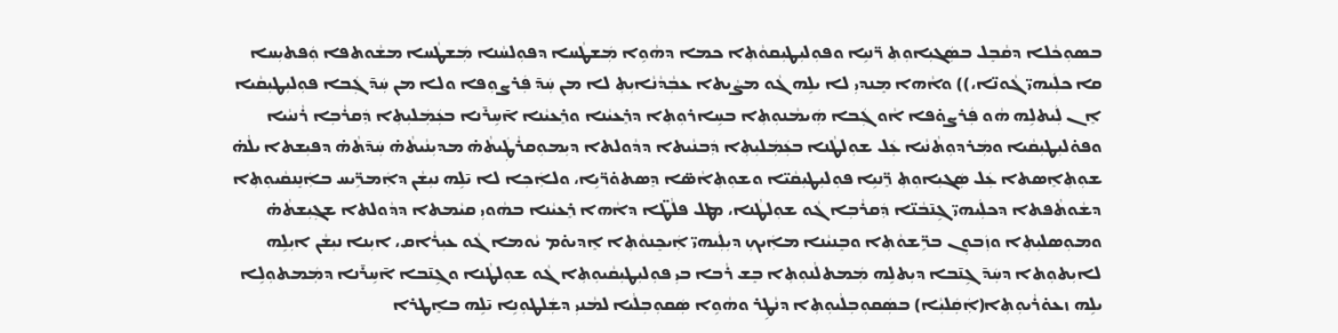ܒܣܘܼܟܵܠܐ ܕܩܵܒܸܠ ܒܣܲܓܝܼܐܘܼܬܼ ܪ̈ܢܝܹܐ ܘܦܘܼܠܝܼܛܝܼܩܘܵܬܼܐ ܟܡܐ ܕܗܵܘܹܐ ܡܲܫܛܵܚܐ ܕܦܘܼܠܚܵܢܐ ܡܲܫܛܵܚܐ ܡܫܵܘܬܦܐ ܘܲܦܬܝܼܚܐ ܩܐ ܟܠܲܝܗܝ̈ ܓܵܘܢ̈ܐ،)) ܘܐܵܗܐ ܡܸܢܕܝܼ ܠܐ ܝܠܹܗ ܓܵܘ ܡܨܵܝܬܐ ܥܒܼܵܕܵܢܵܐܝܼܬܼ ܠܐ ܡܢ ܚܲܕ̄ ܦܲܪܨܘܼܦܐ ܘܠܐ ܡܢ ܚܲܕ̄ ܓܲܒܐ ܦܘܼܠܝܼܛܝܼܩܵܝܐ ܐܸܢ ܠܲܝܬܠܹܗ ܗܵܘ ܦܲܪܨܘ̇ܦܐ ܐܵܘ ܓܲܒܐ ܗܲܝܡܵܢܘܼܬܼܐ ܒܚܹܐܪܘܼܬܼܐ ܕܪܸܥܝܵܢܐ ܘܪܸܥܝܵܢܐ ܐ̄ܚܹܪ̄ܢܐ ܒܥܲܡܲܠܝܼܬܼܐ ܕܲܩܪܵܒܼܐ ܪܵܢܝܵܝܐ ܘܦܘ̇ܠܝܼܛܝܼܩܵܝܐ ܘܡܲܪܕܘܼܬܵܢܵܝܐ ܥܲܠ ܫܘܼܠܛܵܢܐ ܒܥܲܡܲܠܝܼܬܼܐ ܕܲܒܢܵܝܬܐ ܕܕܵܘܠܬܐ ܕܝܼܡܘܼܩܪܵܛܲܝܬܵܗ̇ ܡܕܝܼܢܵܝܬܵܗ̇ ܚܲܕ̄ܬܵܗ̇ ܕܦܝܼܫܬܐ ܝܠܵܗ̇ ܫܘܼܬܼܐܸܣܬܐ ܥܲܠ ܣܲܓܝܼܐܘܼܬܼ ܪܸ̈ܢܝܹܐ ܦܘܼܠܝܼܛܝܼܩܵܝ̈ܐ ܘܫܘܼܬܼܐܵܣ̈ܐ ܕܸܣܬܘ̇ܪ̈ܝܹܐ، ܘܠܐܲܟܼܐ ܠܐ ܝ̄ܠܹܗ ܢܝܼܫܵܢ ܕܐܲܡܪܹ̈ܝܚ ܒܐܲܢܸܢܩܵܝܘܼܬܼܐ ܕܫܵܘܬܵܦܬܐ ܕܟܠܲܝܗܝ̈ ܓܹܢ̄ܒܵܢ̈ܐ ܕܲܩܪܵܒܼܐ ܓܵܘ ܫܘܼܠܛܵܢܐ، ܡܛܠ ܦܠܵܛ̈ܐ ܕܐܵܗܐ ܪܸܥܝܵܢܐ ܒܗܵܘܝܼ ܩܝܵܡܬܐ ܕܕܵܘܠܬܐ ܫܓܼܝܼܫܬܵܗ̇ ܘܡܘܼܣܠܝܼܬܼܐ ܘܙܲܒܘܼܢ ܒܪܹ̈ܫܘܵܬܼܐ ܘܒܸܢܝܵܢܐ ܡܐܲܝܟܼ ܕܝܼܠܲܝܗܝ̈ ܐܲܝܟܸܢܘܵܬܼܐ ܐܸܕܝܘ̇ܡ ܝܵܘܡܐ ܓܵܘ ܥܝܼܪܵܐܩ، ܐܝܼܢܐ ܢܝܼܫܵܢ ܐܝܼܠܹܗ ܠܐܝܼܬܘܼܬܐ ܕܚܲܕ̄ ܓܹܢ̄ܒܐ ܕܝܼܬܠܹܗ ܡܲܡܬܠܵܢܘܼܬܼܐ ܒܸܫ ܪܵܒܐ ܒܝܼ ܦܘܼܠܝܼܛܝܼܩܵܝܘܼܬܼܐ ܓܵܘ ܫܘܼܠܛܵܢܐ ܘܓܹܢ̄ܒܐ ܐ̄ܚܹܪ̄ܢܐ ܕܡܲܡܬܘܼܠܹܐ ܝܠܹܗ ܙܥܘ̇ܪܵܝܘܼܬܼܐ(ܐܲܩܲܠܝܼܵܐ) ܒܣܲܩܘܼܒܼܠܵܝܘܼܬܼܐ ܕܢܵܛܹܪ ܘܗܵܘܹܐ ܣܲܩܘܼܒܼܠܵܝܐ ܠܡܵܢܝܼ ܕܫܲܠܛܘܼܢܹܐ ܝ̄ܠܹܗ ܒܐܸܛܪܐ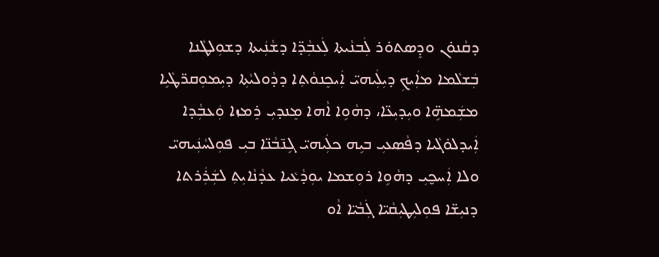ܕܩܵܢܘ̇ܢ ܘܕܸܣܬܘ̇ܪ ܠܲܒܢܵܝܬܐ ܠܲܥܒܼܵܕ̈ܐ ܕܫܵܢܲܝܬܐ ܕܫܘܼܠܛܵܢܐ ܒܲܫܠܵܡܐ ܡܐܲܝܟܼ ܕܝܼܠܲܝܗܝ̈ ܐܲܝܟܸܢܘܵܬܼܐ ܕܕܵܘܠܝܵܬܼܐ ܕܝܼܡܘܼܩܪ̈ܛܵܝܹܐ ܡܫܲܡܗܹ̈ܐ ܘܝܼܕܝܼܥ̈ܐ، ܕܗܵܘܹܐ ܐܵܗܐ ܡܸܢܕܝܼ ܪܸܡܙܐ ܘܲܥܒܼܵܕܐ ܐܲܝܕܠܘ̇ܓܵܝܐ ܕܦܵܣܥܝܼ ܒܝܹܗ ܟܠܲܝܗܝ̈ ܓܹܢ̄ܒܵܢ̈ܐ ܒܝܼ ܦܘܼܠܚܵܢܲܝܗܝ̈ ܘܠܐ ܐܲܚܟ̮ܝܼ ܕܗܵܘܹܐ ܪܘܼܫܡܐ ܝܘܼܕܵܥܵܝܐ ܥܕܵܢܵܐܝܼܬܼ ܠܫܲܪܲܪܬܐ ܕܢܝܼܫ̈ܐ ܦܘܼܠܝܼܛܝܼܩܵܝ̈ܐ ܓܲܒܵܝ̈ܐ ܐܵܘ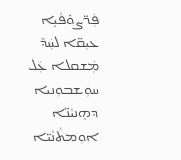ܦܲܪ̈ܨܘ̇ܦܵܝܹܐ ܥܝܼܩ̈ܐ ܠܚܲܕ̄ ܡܲܫܩܠܐ ܥܲܠ ܚܘܼܫܒܘܼܢܝܐ ܕܗܸܢܝܵܢ̈ܐ ܐܘܼܡܬܵܢܵܝ̈ܐ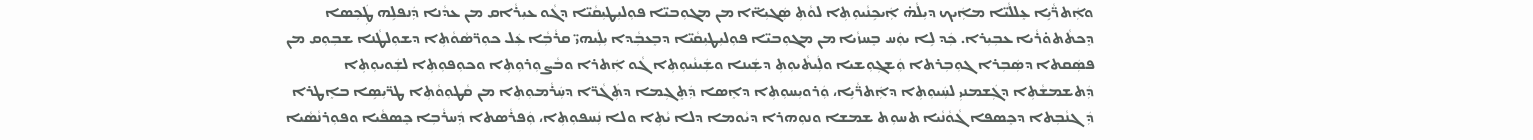ܘܐܲܬܪ̈ܵܝܹܐ ܥܸܠܠܵܝ̈ܐ ܡܐܲܝܟ ܕܝܼܠܵܗ̇ ܐܲܝܟܹܢܵܝܘܼܬܼܐ ܠܘܵܬܼ ܣܲܓܝܼܐ̈ܐ ܡܢ ܡܓܘܼܒܝ̈ܐ ܦܘܼܠܝܼܛܝܼܩܵܝ̈ܐ ܕܓܵܘ ܥܝܼܪܵܐܩ ܡܢ ܥܕܵܢܐ ܕܲܢܦܠܹܗ ܛܲܟܼܣܐ ܕܸܟܬܵܬܘ̇ܪܵܝܐ ܥܒܼܝܼܪܐ. ܟܲܕ ܠܹܐ ܝܘܲܚ ܒܸܚܙܵܝܐ ܡܢ ܡܓܘܼܒܝ̈ܐ ܦܘܼܠܝܼܛܝܼܩܵܝ̈ܐ ܕܒܸܥܒܼܵܕܐ ܝܼܠܲܝܗܝ̈ ܩܪܵܒܼܵܐ ܥܲܠ ܟܘܼܪ̈ܣܵܘܵܬܼܐ ܕܫܘܼܠܛܵܢܐ ܫܒܼܘܼܩ ܡܢ ܦܣܲܩܬܐ ܕܣܲܒܼܪܐ ܓܘܼܒܼܪܬܐ ܘܲܫܓܼܘܼܫܝܐ ܘܠܲܝܬܵܝܘܼܬܼ ܕܫܲܝܢܐ ܘܫܲܝܢܵܝܘܼܬܼܐ ܓܵܘ ܐܲܬܪܐ ܘܒܵܨܘܼܪܘܼܬܼܐ ܘܟܘܼܦܘܼܬܼܐ ܠܫܲܘܝܘܼܬܼܐ ܕܲܬܫܡܫܵܬܼܐ ܕܓܲܫܡܢܝܼ ܠܚܲܝܘܼܬܼܐ ܕܐܲܬܪ̈ܵܝܹܐ، ܘܲܪܘܝܼܚܘܼܬܼܐ ܕܐܸܣܐ ܕܲܬܸܓܼܡܐ ܕܬܲܓܵܪ̈ܐ ܕܚܲܪܵܡܘܼܬܼܐ ܡܢ ܩܵܛܘܼܘܵܬܼܐ ܛܪ̈ܝܼܣܹܐ ܒܐܸܛܪܐ ܕܲܓܢܵܒܼܬܐ ܕܟܸܣܦܐ ܓܵܘܵܢܵܝܐ ܬܚܘܼܬ ܫܡܫܐ ܘܢܘܼܗܪܐ ܕܝܵܘܡܐ ܕܠܐ ܝܵܬܼܐ ܘܠܐ ܢܲܚܦܘܼܬܼܐ، ܘܲܦܪܵܣܬܐ ܕܲܚܪܵܒܼܐ ܟܸܣܦܵܝܐ ܘܦܘܼܪܢܵܣܵܝܐ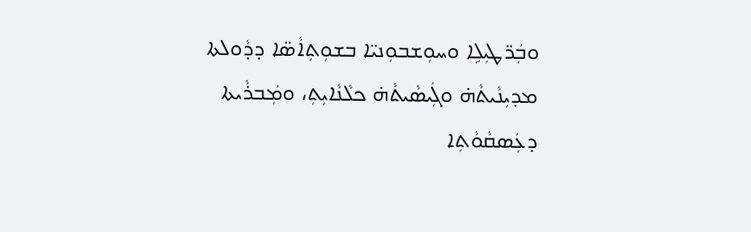ܘܒܲܪ̈ܛܝܼܠܹܐ ܘܚܘܼܫܒܘܼܢܝ̈ܐ ܒܫܘܼܬܼܐܵܣ̈ܐ ܕܕܵܘܠܬܐ ܡܕܝܼܢܵܝܬܵܗ̇ ܘܓܲܝܣܵܝܬܵܗ̇ ܟܠܵܢܵܐܝܼܬܼ، ܘܡܲܒܪܵܝܬܐ ܕܥܲܣܩܵܘܵܬܼܐ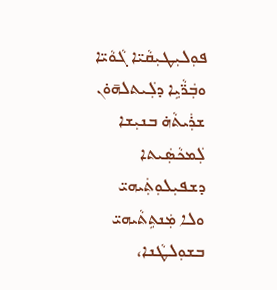ܦܘܼܠܝܼܛܝܼܩܵܝ̈ܐ ܓܵܘܵܝ̈ܐ ܘܒܲܪ̈ܵܝܹܐ ܕܠܲܝܬܠܗ̄ܘ̇ܢ ܫܪܲܝܬܵܗ̇ ܒܢܝܼܫܐ ܠܲܡܟܵܣܲܝܬܐ ܕܫܦܝܼܠܘܼܬܲܝܗܝ̈ ܘܠܐ ܡܲܢܬܹܬܵܝܗܝ̈ ܒܫܘܼܠܛܵܢܐ،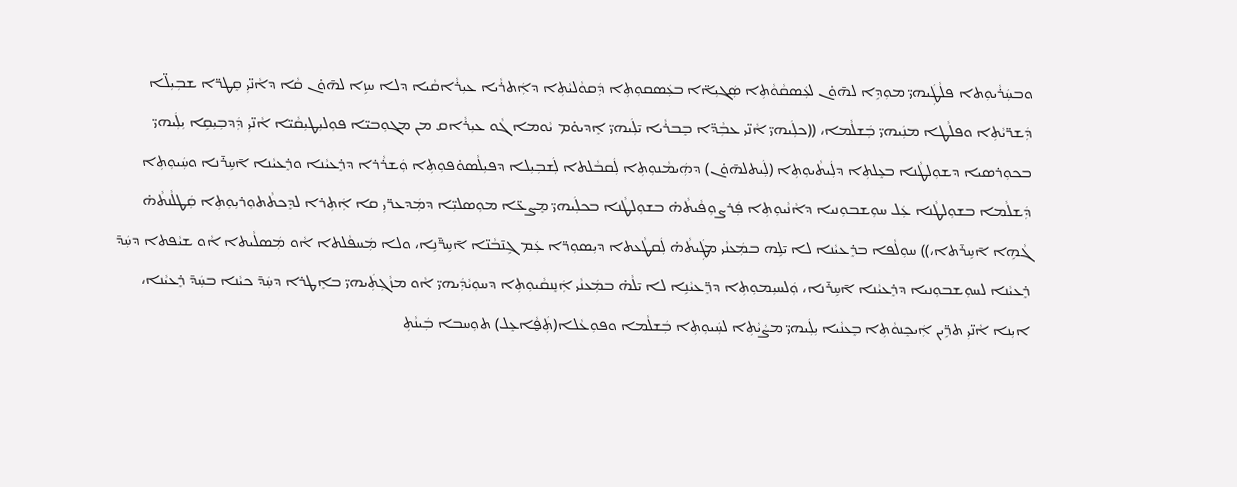ܘܒܚܲܪܵܝܘܼܬܐ ܦܠܵܛܲܝܗܝ̈ ܡܘܼܕܹܐ ܠܗ̄ܘ̇ܢ ܠܥܲܣܩܵܘܵܬܼܐ ܣܲܓܝܼܐ̈ܐ ܒܥܲܣܩܘܼܬܼܐ ܕܲܩܘܵܠܝܵܬܼܐ ܕܐܲܬܪܵܝܐ ܥܝܼܪܵܐܩܵܝܐ ܕܠܐ ܚܙܹܐ ܠܗ̄ܘ̇ܢ ܩܵܐ ܕܐܵܢ̈ܝܼ ܩܸܛܪ̈ܐ ܫܒܼܝܼܠ̈ܐ ܕܲܫܪ̈ܝܵܬܼܐ ܘܦܠܵܛܐ ܡܢܲܝܗܝ̈ ܒܲܫܠܵܡܐ، ((ܟܠܲܝܗܝ̈ ܐܵܢ̈ܝ ܥܒܼܵܕ̈ܐ ܒܸܒܪܵܝܐ ܝ̄ܠܲܝܗܝ̈ ܐܸܕܝܘ̇ܡ ܝܵܘܡܐ ܓܵܘ ܥܝܼܪܵܐܩ ܡܢ ܡܓܘܼܒܝ̈ܐ ܦܘܼܠܝܼܛܝܼܩܵܝ̈ܐ ܐܵܢ̈ܝܼ ܕܲܕܒܼܝܼܩܹܐ ܝܼܠܲܝܗܝ̈ ܒܟܘܼܪܣܝܐ ܕܫܘܼܠܛܵܢܐ ܒܥܸܠܬܼܐ ܕܠܲܝܬܵܝܘܼܬܼܐ (ܠܲܝܬܠܗ̄ܘ̇ܢ) ܕܗܲܝܡܵܢܘܼܬܼܐ ܠܲܩܒܵܠܬܐ ܠܲܫܒܼܝܼܠܐ ܕܦܝܼܠܵܣܘ̇ܦܘܼܬܼܐ ܘܲܫܪܵܪܐ ܕܪܸܥܝܵܢܐ ܘܪܸܥܝܵܢܐ ܐ̄ܚܹܪ̄ܢܐ ܘܚܲܝܘܼܬܼܐ ܕܲܫܠܵܡܐ ܒܫܘܼܠܛܵܢܐ ܥܲܠ ܚܘܼܫܒܘܼܢܝܐ ܕܐܵܢܵܝܘܼܬܼܐ ܦܲܪܨܘܼܦܵܝܬܵܗ̇ ܒܫܘܼܠܛܵܢܐ ܒܟܠܲܝܗܝ̈ ܡܸܨܥ̈ܐ ܡܘܼܣܠܝܼ̈ܐ ܕܡܲܕܥܪ̈ܝܼ ܩܐ ܐܲܬܼܪܐ ܠܕܸܟܬܵܬܘܼܪܝܼܘܼܬܼܐ ܩܲܛܠܵܢܬܵܗ̇ ܓܵܗܹܐ ܐ̄ܚܹܪ̄ܬܐ،)) ܚܘܼܠܵܦܐ ܒܪܸܥܝܵܢܐ ܠܐ ܝ̄ܠܹܗ ܒܡܲܥܢܵܝ ܡܛܲܝܬܵܗ̇ ܠܲܩܛܵܥܬܐ ܕܝܼܣܘܼܪ̈ܐ ܥܲܡ ܓܹܢ̄ܒܵܢ̈ܐ ܐ̄ܚܹܪ̈̄ܢܹܐ، ܘܠܐ ܡܲܚܦܵܠܬܐ ܐܵܘ ܡܲܣܠܵܝܬܐ ܐܵܘ ܫܝܵܦܬܐ ܕܚܲܕ̄ ܪܸܥܝܵܢܐ ܠܚܘܼܫܒܘܼܢܝܐ ܕܪܸܥܝܵܢܐ ܐ̄ܚܹܪ̄ܢܐ، ܘܲܠܚܝܼܡܘܼܬܼܐ ܕܪܸ̈ܥܝܵܢܹܐ ܠܐ ܝ̄ܠܵܗ̇ ܒܡܲܥܢܵܝ ܐܲܢܸܢܩܵܝܘܼܬܼܐ ܕܚܘܼܝܵܕܲܝܗܝ̈ ܐܵܘ ܡܙܵܓܼܬܲܝܗܝ̈ ܒܐܸܛܪܐ ܕܚܲܕ̄ ܟܝܵܢܐ ܒܚܲܕ̄ ܪܸܥܝܵܢܐ، ܐܝܼܢܐ ܐܵܢ̈ܝܼ ܬܪܹ̈ܝܢ ܐܲܝܟܸܢܘܵܬܼܐ ܒܸܥܢܵܝܐ ܝܼܠܲܝܗܝ̈ ܡܨܵܝܵܬܼܐ ܠܚܲܝܘܼܬܼܐ ܒܲܫܠܵܡܐ ܘܦܘܼܥܵܠܐ(ܬܲܦ̮ܵܐܥܸܠ) ܬܘܼܚܒܐ ܒܲܝܢܵܬܼ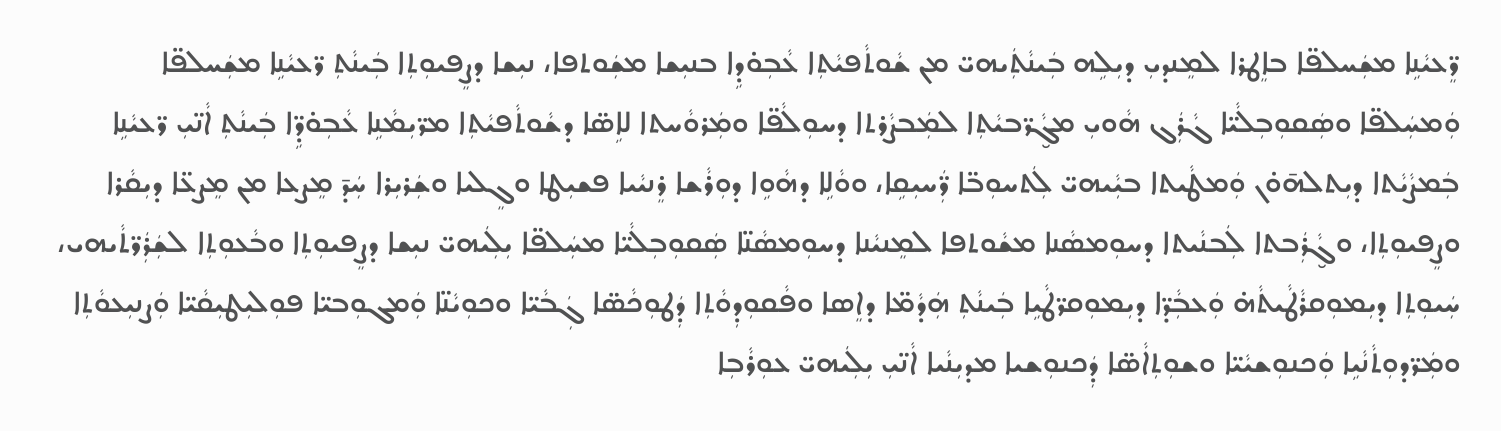ܪܸ̈ܥܝܵܢܹܐ ܡܫܲܚܠܦ̈ܐ ܒܐܸܛܪܐ ܠܡܸܢܕܝܼ ܕܝܼܠܹܗ ܒܲܝܢܵܬܲܝܗܝ̈ ܡܢ ܫܵܘܬܵܦܝܵܬܼܐ ܥܵܒܼܘ̇ܕܹܐ ܒܢܝܼܫܐ ܡܫܲܘܬܦܐ، ܢܝܼܫܐ ܕܨܸܦܝܘܼܬܼܐ ܒܲܝܢܵܬܼ ܪ̈ܥܝܵܢܹܐ ܡܫܲܚܠܦ̈ܐ ܘܲܡܚܲܠܦ̈ܐ ܘܣܲܩܘܼܒܼܠܵܝ̈ܐ ܓܵܪܲܓ ܗܵܘܝܼ ܡܓ̮ܵܪ̈ܒܝܵܬܼܐ ܠܡܲܒܨܵܪܬܐ ܕܚܘܼܠܵܦ̈ܐ ܘܡܲܪܘܵܚܬܐ ܠܐܹܣ̈ܐ ܕܫܵܘܬܵܦܝܵܬܼܐ ܡܪ̈ܝܼܡܵܢܹܐ ܥܵܒܼܘ̇ܕܹ̈ܐ ܒܲܝܢܵܬܼ ܐܵܢ̈ܝܼ ܪ̈ܥܝܵܢܹܐ ܒܲܡܨܵܝܵܬܐ ܕܝܼܬܠܗ̄ܘ̇ܢ ܘܲܡܛܵܝܬܐ ܒܝܼܵܝܗܝ̈ ܠܲܬܚܘܼܒ̈ܐ ܪ̈ܲܚܝܼܩܹܐ، ܘܘܵܠܹܐ ܕܗܵܘܹܐ ܕܘܼܪܵܫܐ ܪܸܢܝܵܝܐ ܦܫܝܼܛܐ ܘܓܸܠܝܐ ܘܫܲܪܝܼܪܐ ܚܲܕ̄ ܡܸܨܥܐ ܡܢ ܡܸܨܥ̈ܐ ܕܝܼܩܵܪܐ ܘܨܸܦܝܘܼܬܼܐ، ܘܓ̮ܵܪܲܒܬܐ ܠܲܒܢܵܝܬܐ ܕܚܘܼܡܣܵܢܐ ܡܫܵܘܬܦܐ ܠܡܸܢܝܵܢܐ ܕܚܘܼܡܣܵܢ̈ܐ ܣܲܩܘܼܒܼܠܵܝ̈ܐ ܡܚܲܠܦ̈ܐ ܝܼܠܲܝܗܝ̈ ܢܝܼܫܐ ܕܨܸܦܝܘܼܬܼܐ ܘܒܵܥܘܼܬܼܐ ܠܫܲܪܲܪ̈ܬܵܝܗܝ، ܚܲܝܘܼܬܼܐ ܕܝܼܡܘܼܩܪܵܛܵܝܬܵܗ̇ ܘܲܥܒܼܵܕ̈ܐ ܕܝܼܡܘܼܩܪ̈ܛܵܝܹܐ ܒܲܝܢܵܬܼ ܗܲܕܵܡ̈ܐ ܕܐܸܣܐ ܘܦܵܩܘܼܕܼܘܵܬܼܐ ܕܲܛܘܼܟܵܣ̈ܐ ܓܲܒܵܝ̈ܐ ܘܟܘܼܝܵܢ̈ܐ ܘܲܡܓܘܼܒܝ̈ܐ ܦܘܼܠܝܼܛܝܼܩܵܝ̈ܐ ܘܲܨܢܝܼܥܘܵܬܼܐ ܘܡܲܪ̈ܕܘܼܬܵܢܵܝܹܐ ܘܲܟܢܘܼܫܝܵܝ̈ܐ ܘܫܘܼܬܼܐܵܣ̈ܐ ܕܲܟܢܘܼܫܝܐ ܡܕܝܼܢܵܝܐ ܐܵܢ̈ܝܼ ܝܼܠܲܝܗܝ̈ ܥܘܼܪܵܒܼܐ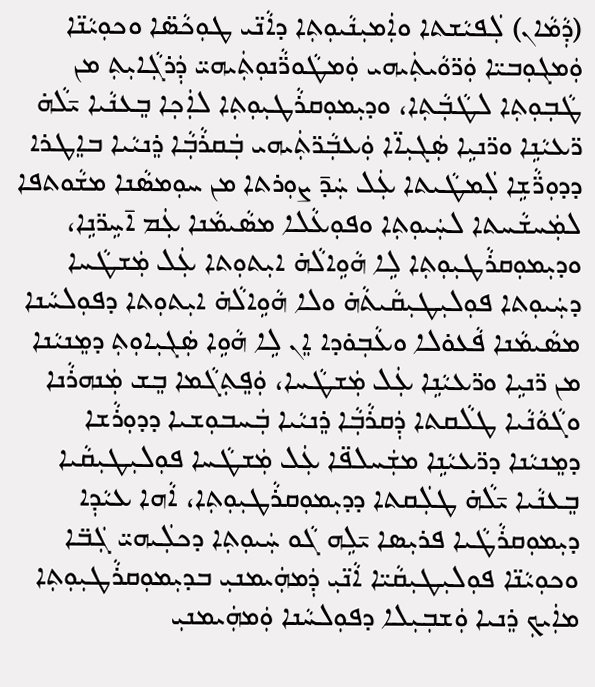(ܕܼܵܡܵܐܢ) ܠܲܦܝܵܫܬܐ ܘܐܲܡܝܼܢܵܝܘܼܬܼܐ ܕܐܵܢ̈ܝ ܛܘܼܟܵܣ̈ܐ ܘܟܘܼܝܵܢ̈ܐ ܘܲܡܓܘܼܒܝ̈ܐ ܘܲܪ̈ܘܵܝܬܲܝܗܝ ܘܲܡܛܵܘܪ̈ܵܢܘܼܬܲܝܗܝ̈ ܕܲܪܓܼܵܐܝܼܬܼ ܡܢ ܛܵܒܼܘܼܬܼܐ ܠܛܵܒܼܵܬܼܐ، ܘܕܝܼܡܘܼܩܪܵܛܝܼܘܼܬܼܐ ܠܐܲܟܼܐ ܒܸܥܢܵܝܐ ܝ̄ܠܵܗ̇ ܪ̈ܥܝܵܢܹܐ ܘܪ̈ܢܝܹܐ ܣܲܓܝܼܐ̈ܐ ܘܲܥܒܼܵܪ̈ܬܲܝܗܝ ܒܲܩܪܵܒܼܵܐ ܪܸܢܝܵܝܐ ܒܐܸܛܪܐ ܕܕܘܼܪ̈ܵܫܹܐ ܠܲܡܛܵܝܬܐ ܥܲܠ ܚܲܕ̄ ܨܘܼܪܬܐ ܡܢ ܚܘܼܡܣܵܢܐ ܡܫܵܘܬܦܐ ܠܡܲܚܫܵܚܬܐ ܠܚܲܝܘܼܬܼܐ ܘܦܘܼܥܵܠܐ ܡܣܵܝܡܵܢܐ ܥܲܡ ܐ̄ܚܹܪ̈ܢܹܐ، ܘܕܝܼܡܘܼܩܪܵܛܝܼܘܼܬܼܐ ܠܹܐ ܗܵܘܹܐܠܵܗ̇ ܐܝܼܬܘܼܬܐ ܥܲܠ ܡܲܫܛܵܚܐ ܕܚܲܝܘܼܬܐ ܦܘܼܠܝܼܛܝܼܩܵܝܬܵܗ̇ ܘܠܐ ܗܵܘܹܐܠܵܗ̇ ܐܝܼܬܘܼܬܐ ܕܦܘܼܠܚܵܢܐ ܡܣܵܝܡܵܢܐ ܦܵܥܘ̇ܠܐ ܘܥܵܒܼܘ̇ܕܐ ܐܸܢ ܠܹܐ ܗܵܘܹܐ ܣܲܓܝܼܐܘܼܬܼ ܕܡܸܢܝܵܢܐ ܡܢ ܪ̈ܢܝܹܐ ܘܪ̈ܥܝܵܢܹܐ ܥܲܠ ܡܲܫܛܵܚܐ، ܘܲܦܸܬܼܓܵܡܐ ܒܸܫ ܡܲܢܗܪܵܢܐ ܘܓܵܘܵܢܵܝܐ ܛܠܵܩܬܐ ܕܲܩܪܵܒܼܵܐ ܪܸܢܝܵܝܐ ܒܲܚܒܘܼܫܝܐ ܕܕܘܼܪܵܫܐ ܕܡܸܢܝܵܢܐ ܕܪ̈ܥܝܵܢܹܐ ܡܫܲܚܠܦ̈ܐ ܥܲܠ ܡܲܫܛܵܚܐ ܦܘܼܠܝܼܛܝܼܩܵܝܐ ܒܸܥܢܵܝܐ ܝ̄ܠܵܗ̇ ܛܠܲܩܬܐ ܕܕܝܼܡܘܼܩܪܵܛܝܼܘܼܬܼܐ، ܐܵܗܐ ܥܝܵܕܼܐ ܕܝܼܡܘܼܩܪܵܛܵܝܐ ܦܪܝܼܣܐ ܝ̄ܠܹܗ ܓܵܘ ܚܲܝܘܼܬܼܐ ܕܟܠܲܝܗܝ̈ ܓܲܒ̈ܐ ܘܟܘܼܝܵܢ̈ܐ ܦܘܼܠܝܼܛܝܼܩܵܝ̈ܐ ܐܵܢ̈ܝܼ ܕܲܡܗܲܝܡܢܝܼ ܒܕܝܼܡܘܼܩܪܵܛܝܼܘܼܬܼܐ ܡܐܲܝܟܼ ܪܸܢܝܐ ܘܲܫܒܼܝܼܠܐ ܕܦܘܼܠܚܵܢܐ ܘܲܡܗܲܝܡܢܝܼ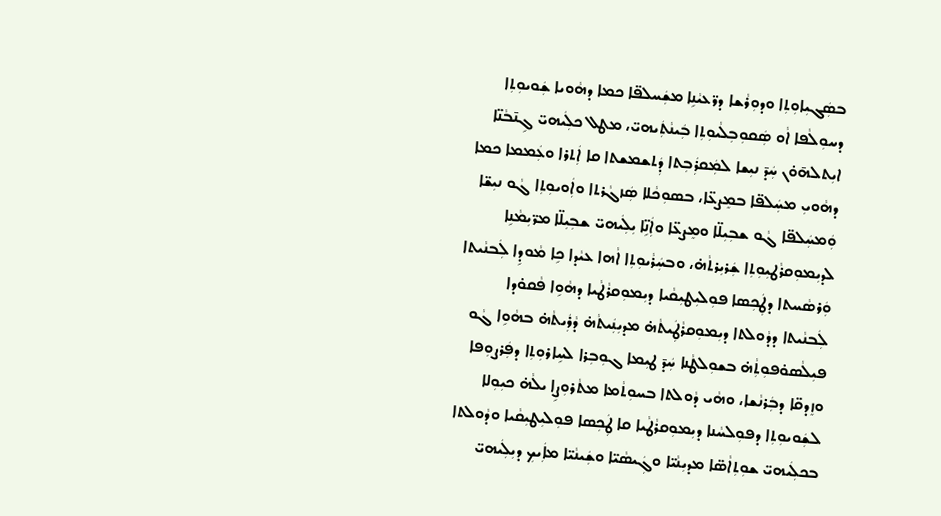ܒܣܲܓܝܼܐܘܼܬܼܐ ܘܕܘܼܪܵܫܐ ܕܪ̈ܥܝܵܢܹܐ ܡܫܲܚܠܦ̈ܐ ܟܡܐ ܕܗܵܘܝܐ ܫܲܘܝܘܼܬܼܐ ܕܚܘܼܠܵܦܐ ܐܵܘ ܣܲܩܘܼܒܼܠܵܝܘܼܬܼܐ ܒܲܝܢܵܬܲܝܗܝ̈، ܡܛܠ ܟܠܲܝܗܝ̈ ܓܹܢ̄ܒܵܢ̈ܐ ܐܝܼܬܠܗ̄ܘ̇ܢ ܚܲܕ̄ ܢܝܼܫܐ ܠܡܲܩܪܲܒܼܬܐ ܕܲܬܫܡܫܬܐ ܩܐ ܐܲܬܪܐ ܘܥܲܡܡܐ ܟܡܐ ܕܗܵܘܝܼ ܡܚܲܠܦ̈ܐ ܒܡܸܨܥ̈ܐ، ܒܣܘܼܟܵܠܐ ܣܲܙܓܵܪܬܐ ܘܐܲܘܝܘܼܬܼܐ ܓܵܘ ܢܝܼܫ̈ܐ ܘܲܡܚܲܠܦ̈ܐ ܓܵܘ ܫܒܼܝܼܠ̈ܐ ܘܡܸܨܥ̈ܐ ܘܐܲܢܹ̈ܐ ܝܼܠܲܝܗܝ̈ ܫܒܼܝܼܠ̈ܐ ܡܪ̈ܝܼܡܵܢܹܐ ܠܕܝܼܡܘܼܩܪܵܛܝܼܘܼܬܼܐ ܫܲܪܝܼܪܬܵܗ̇، ܘܒܚܲܪܵܝܘܼܬܼܐ ܐܵܗܐ ܥܝܵܕܐ ܟܹܐ ܡܵܘܕܹܐ ܠܲܒܢܵܝܬܐ ܘܲܪܣܵܚܬܐ ܕܛܲܟܼܣܐ ܦܘܼܠܝܼܛܝܼܩܵܝܐ ܕܝܼܡܘܼܩܪܵܛܵܝܐ ܕܗܵܘܹܐ ܦܵܩܘ̇ܕܐ ܠܲܒܢܵܝܬܐ ܕܕܵܘܠܬܐ ܕܝܼܡܘܼܩܪܵܛܲܝܬܵܗ̇ ܡܕܝܼܢܲܝܬܵܗ̇ ܕܵܪܲܝܬܵܗ̇ ܒܗܵܘܹܐ ܓܵܘ ܦܝܼܠܵܣܘ̇ܦܘܼܬܼܵܗ̇ ܒܫܘܼܠܛܵܢܐ ܚܲܕ̄ ܛܝܼܡܐ ܓܘܼܒܼܪܐ ܠܚܹܐܪܘܼܬܼܐ ܕܦܲܪܨܘܼܦܐ ܘܙܸܕܩ̈ܐ ܕܒܲܪܢܵܫܐ، ܘܗܵܝ ܕܵܘܠܬܐ ܒܚܘܼܬܵܡܐ ܡܬܵܪܘܼܨܹܐ ܝܠܵܗ̇ ܟܝܼܘܼܠܐ ܠܫܲܘܝܘܼܬܼܐ ܕܦܘܼܠܚܵܢܐ ܕܝܼܡܘܼܩܪܵܛܵܝܐ ܩܐ ܛܲܟܼܣܐ ܦܘܼܠܝܼܛܝܼܩܵܝܐ ܘܕܵܘܠܬܐ ܒܟܠܲܝܗܝ̈ ܫܘܼܬܼܐܵܣ̈ܐ ܡܕܝܼܢܵܝ̈ܐ ܘܓܲܝܣܵܝ̈ܐ ܘܫܲܝܢܵܝ̈ܐ ܡܐܲܝܟܼ ܕܝܼܠܲܝܗܝ̈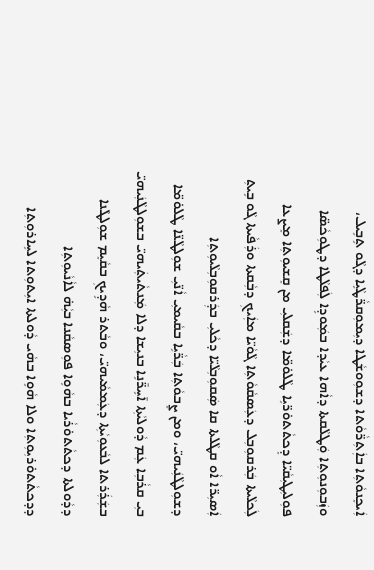ܐܲܝܟܸܢܘܵܬܼܐ ܒܐܲܬܼܪ̈ܵܘܵܬܐ ܕܫܘܼܘܫܵܛܐ ܕܝܼܡܘܼܩܪ̈ܵܛܵܝܹܐ ܕܓܵܘ ܬܹܒܹܝܠ، ܘܙܲܒܘܼܢܘܼܬܼܐ ܘܲܛܠܵܩܬܐ ܕܐܵܗܐ ܥܝܵܕܐ ܒܡܲܘܕܹܐ ܠܲܦܠܵܛܐ ܕܛܘܼܟܵܣ̈ܐ ܦܘܼܠܝܼܛܝܼܩܵܝ̈ܐ ܕܸܟܬܵܬܘ̇ܪ̈ܝܹܐ ܛܵܠܘ̇ܡ̈ܐ ܕܫܲܩܠܝܼ ܡܢ ܩܸܫܝܘܼܬܼܐ ܡܸܨܥܐ ܠܲܟܠܵܝܬܐ ܒܲܪܩܘܼܒܼܠ ܕܥܲܣܩܵܘܵܬܼܐ ܓܵܘܵܝ̈ܐ ܡܐܲܝܟܼ ܕܒܼܵܩܬܐ ܘܪܲܦܵܝܬܐ ܓܵܘ ܒܹܝܬܼ ܐܲܣܝܼܪ̈ܐ ܐܵܘ ܩܛܵܠܬܐ ܩܐ ܣܲܩܘܼܒܼܠܵܝ̈ܐ ܕܟܵܠܝܼ ܒܕܲܪܩܘܼܒܼܠܵܝܘܼܬܼܐ ܕܫܘܼܠܛܵܢܲܝܗܝ̈، ܘܡܢ ܨܸܒܘܵܬܼܐ ܒܲܪ̈ܵܝܹܐ ܒܩܵܝܡܝܼ ܐܵܢ̈ܝܼ ܫܘܼܠܛܵܢ̈ܐ ܛܵܠܘ̇ܡ̈ܐ ܒܝܼ ܩܪܵܒܼܐ ܥܲܡ ܕܵܘܠܝܵܬܼܐ ܐ̄ܚܹܪ̈̄ܢܹܐ ܒܢܝܼܫܐ ܕܠܐ ܡܲܢܬܵܝܬܲܝܗܝ̈ ܒܫܘܼܠܛܵܢܲܝܗܝ̈ ܒܫܲܪܲܪܬܐ ܠܒܵܥܘܼܝܵܬܼܐ ܕܥܲܡܡܵܝܗܝ̈، ܘܒܵܬܪ ܗܵܕܹܝܟܼ ܒܩܵܝܸܡ ܫܘܼܠܛܵܢܐ ܕܕܵܘܠܬܐ ܕܟܬܵܬܘ̇ܪܵܝܐ ܒܗܵܘܹܐ ܦܘܼܣܩܵܢܐ ܒܝܼܵܗ̇ ܠܐܵܢܵܝܘܼܬܼܐ ܕܕܟܬܵܬܘ̇ܪܝܼܘܼܬܼܐ ܘܠܐ ܗܵܘܹܐ ܒܗܵܝ ܕܵܘܠܬܐ ܐܝܼܬܘܼܬܐ ܠܚܹܐܪܘܼܬܼܐ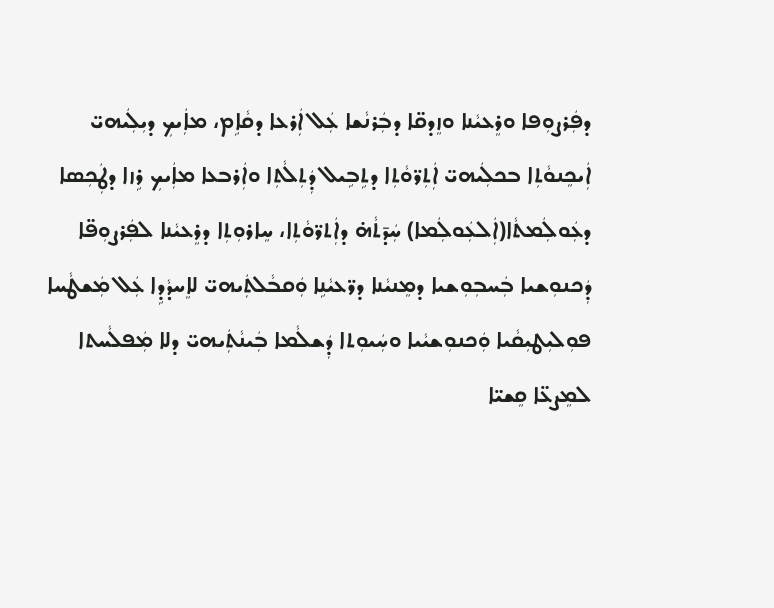ܕܦܲܪܨܘܼܦܐ ܘܪܸܥܝܵܢܐ ܘܙܸܕܩ̈ܐ ܕܒܲܪܢܵܫܐ ܥܲܠ ܐܲܪܥܐ ܕܩܵܐܹܡ، ܡܐܲܝܟܼ ܕܝܼܠܲܝܗܝ̈ ܐܲܝܟܸܢܘܵܬܼܐ ܒܟܠܲܝܗܝ̈ ܐܲܬܼܪ̈ܘܵܬܼܐ ܕܬܹܒܹܝܠ ܕܲܬܼܠܵܬܼܐ ܘܐܲܪܒܥܐ ܡܐܲܝܟܼ ܪܹܙܐ ܕܛܲܟܼܣܐ ܕܥܲܘܠܲܡܬܵܐ(ܐܲܠܥܲܘܠܲܡܐ) ܚܲܕ̄ܬܵܗ̇ ܕܐܲܬܪ̈ܘܵܬܼܐ، ܚܸܐܪܘܼܬܼܐ ܕܪܸܥܝܵܢܐ ܠܦܲܪܨܘܼܦ̈ܐ ܕܲܟܢܘܼܫܝܐ ܒܲܚܒܼܘܼܫܝܐ ܕܡܸܢܝܵܢܐ ܕܪ̈ܥܝܵܢܹܐ ܘܲܩܒܵܠܬܲܝܗܝ̈ ܠܐܸܚܕܵܕܹܐ ܥܲܠ ܡܲܫܛܵܚܐ ܦܘܼܠܝܼܛܝܼܩܵܝܐ ܘܲܟܢܘܼܫܝܵܝܐ ܘܚܲܝܘܼܬܐ ܕܲܫܠܵܡܐ ܒܲܝܢܵܬܲܝܗܝ̈ ܕܠܐ ܡܲܦܠܵܚܬܐ ܠܡܸܨܥ̈ܐ ܩܸܫܝ̈ܐ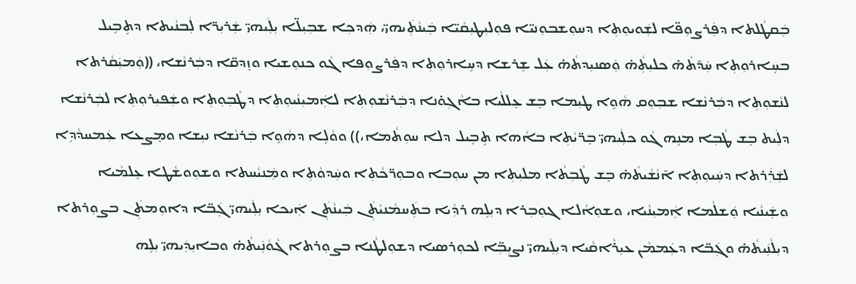ܒܲܩܛܵܠܬܐ ܕܦܲܪܨܘܼܦ̈ܐ ܠܫܲܘܝܘܼܬܼܐ ܕܚܘܼܫܒܘܼܢܝ̈ܐ ܦܘܼܠܝܼܛܝܼܩܵܝ̈ܐ ܒܲܝܢܵܬܲܝܗܝ̈، ܗܲܕܟܼܐ ܫܒܼܝܼܠ̈ܐ ܝܼܠܲܝܗܝ̈ ܫܲܪܝܼܪ̈ܐ ܠܲܒܢܵܝܬܐ ܕܬܹܒܹܝܠ ܒܚܹܐܪܘܼܬܼܐ ܚܲܕ̄ܬܵܗ̇ ܟܠܝܼܬܼܵܗ̇ ܘܲܣܢܝܼܕܬܵܗ̇ ܥܲܠ ܫܸܪܫܐ ܕܚܹܐܪܘܼܬܼܐ ܕܦܲܪܨܘܼܦܐ ܓܵܘ ܟܢܘܼܫܝܐ ܘܙܸܕܩ̈ܐ ܕܒܲܪܢܵܫܐ، ((ܘܲܡܝܲܩܵܪܬܐ ܠܢܵܫܘܼܬܼܐ ܕܒܲܪܢܵܫܐ ܫܒܼܘܼܩ ܗܵܘܹܐ ܛܝܼܡܐ ܒܸܫ ܥܸܠܠܵܝܐ ܒܐܵܓܼܘ̇ܢܐ ܕܒܲܪܢܵܫܘܼܬܼܐ ܠܐܲܡܝܼܢܵܝܘܼܬܼܐ ܕܛܵܒܼܘܼܬܼܐ ܘܫܲܦܝܼܪܘܼܬܼܐ ܠܒܲܪܢܵܫܐ ܕܠܲܝܬ ܒܸܫ ܛܵܒܼܐ ܡܢܹܗ ܓܵܘ ܟܠܲܝܗܝ̈ ܒܸܪ̈ܝܵܬܼܐ ܒܐܵܗܐ ܬܹܒܹܝܠ ܕܠܐ ܚܘܼܬܵܡܐ،)) ܘܘܵܠܹܐ ܕܗܵܘܹܐ ܒܲܪܢܵܫܐ ܢܝܼܫܐ ܘܡܸܨܥܐ ܥܲܡܚܕܵܕܹܐ ܠܫܲܪܲܪܬܐ ܕܚܲܝܘܼܬܼܐ ܐ̄ܢܵܫܵܝܬܵܗ̇ ܒܸܫ ܛܵܒܼܬܵܐ ܡܠܝܼܬܼܐ ܡܢ ܚܘܼܒܐ ܘܒܘܼܪ̈ܟܵܬܼܐ ܘܚܲܕܘܵܬܼܐ ܘܡܲܢܝܵܚܬܐ ܘܫܘܼܘܫܵܛܐ ܥܸܠܡܵܝܐ ܘܫܲܝܢܵܝܐ ܘܲܫܠܵܡܐ ܐܲܡܝܼܢܵܝܐ، ܘܫܘܼܐܵܠܐ ܓܘܼܒܼܪܐ ܕܝܼܠܹܗ ܪܕܼܵܝܐ ܒܬܲܚܡܵܢܝܵܬܲܢ ܒܲܝܢܵܬܲܢ ܐܲܝܟܐ ܝܼܠܲܝܗܝ̈ ܓܲܒ̈ܐ ܕܐܘܼܡܬܲܢ ܒܨܘܼܪܬܐ ܕܝܼܠܵܢܲܝܬܵܗ̇ ܘܓܲܒ̈ܐ ܕܥܲܡܡܵܢ ܥܝܼܪܵܐܩܵܝܐ ܕܝܼܠܲܝܗܝ̈ ܢܨܝܼܒܼ̈ܐ ܠܟܘܼܪܣܝܐ ܕܫܘܼܠܛܵܢܐ ܒܨܘܼܪܬܐ ܓܵܘܵܢܲܝܬܵܗ̇ ܘܒܐܝܼܕܲܝܗܝ̈ ܝܼܠܹܗ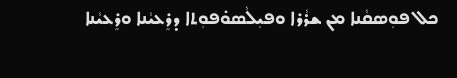ܟܠ ܦܘܼܣܩܵܢܐ ܡܢ ܫܪܵܪܐ ܘܦܝܼܠܵܣܘ̇ܦܘܼܬܐ ܕܪܸܥܝܵܢܐ ܘܪܸܥܝܵܢܐ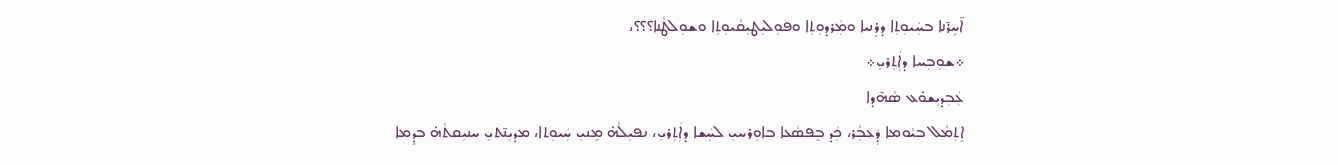ܐ̄ܚܹܪ̄ܢܐ ܒܚܲܝܘܼܬܼܐ ܕܪܸܢܝܐ ܘܡܲܪܕܘܼܬܼܐ ܘܦܘܼܠܝܼܛܝܼܩܵܝܘܼܬܼܐ ܘܫܘܼܠܛܵܢܐ؟؟؟،
܀ܫܘܼܒܼܚܐ ܕܐܲܬܼܪܝܼ܀
ܥܲܒܼܕܝܼܫܘ̇ܥ ܣܵܗ̄ܕܐ
ܐܸܬܼܡܵܠ ܒܝܵܘܡܐ ܕܲܥܒܼܵܪ، ܟܲܕ ܒܸܦܣܵܥܐ ܒܐܘܼܪܚܝܼ ܠܚܲܫܐ ܕܐܲܬܼܪܝܼ، ܢܦܝܼܠܵܗ̇ ܡܸܢܝܼ ܚܲܝܘܼܬܐ، ܡܕܝܼܢ̄ܬܝܼ ܚܢܝܼܩܬܵܗ̇ ܒܕܸܡܐ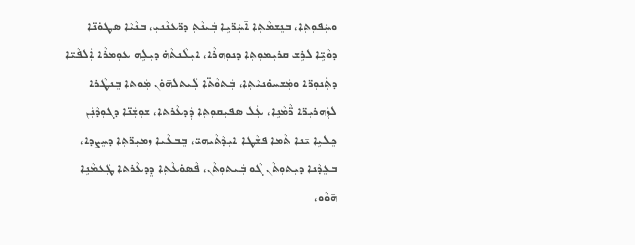ܘܚܲܦܘܼܬܼܐ، ܒܢܸܫܡܵܬܼܐ ܐ̄ܚܲܪ̈ܝܹܐ ܒܲܝܢܵܬܼ ܕܪ̈ܥܢܵܢܝܼ، ܒܢܵܝܵܐ ܣܛܘ̇ܢ̈ܐ ܕܘܵܝܹ̈ܐ ܠܪܹܫ ܩܪܝܼܡܘܼܬܼܐ ܕܢܘܼܗܪܵܐ، ܐܝܼܠܵܢܬܵܗ̇ ܕܝܼܠܹܗ ܥܘܼܡܪܵܐ ܐܲܠܦܵܝ̈ܐ ܕܬܲܢܘܼܪ̈ܐ ܘܡܲܫܚܘ̇ܢܝܵܬܼܐ، ܒܲܬܘܵܬ̈ܐ ܠܲܝܬܠܗ̄ܘ̇ܢ ܡܲܘܬܐ ܒܸܢܛܵܪܐ ܠܙܲܗܪܝܼܪ̈ܐ ܪ̈ܵܡܵܢܹܐ، ܥܲܠ ܣܦܝܼܩܘܼܬܼܐ ܕܲܕܥܵܪܬܐ، ܫܘܼܫܲܢ̈ܐ ܕܓܘܼܕܵܢܲܢ ܟܸܠܝܹܐ ܝ̄ܢܐ ܬܵܡܐ ܦܫܵܛܐ ܐܝܼܕܵܬܵܝܗܝ̈، ܒܸܒܥܵܝܐ ܙܡܝܼܪ̈ܬܼܐ ܕܚܸܨܕܐ، ܒܥܸܕܵܢܐ ܕܝܼܬܘܼܬܵܢ ܓܵܘ ܒܲܝܬܘܼܬܵܢ، ܦܵܣܘ̇ܥܵܬܼܐ ܕܸܕܥܵܪܬܐ ܛܲܥܡܵܢܹܐ ܗ̄ܘܵܘ،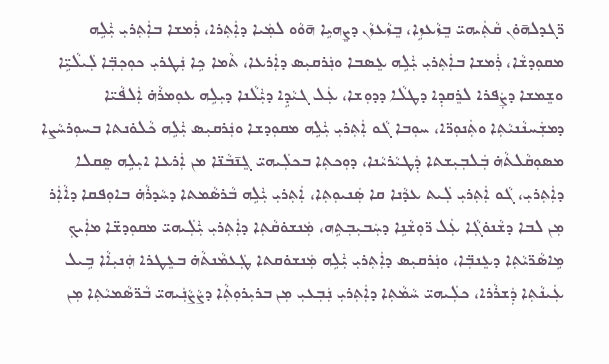ܪ̈ܓܕܠܗ̄ܘ̇ܢ ܩܵܬܲܝܗܝ̈ ܒܸܙܵܥܙܹܐ، ܒܸܙܵܥܙܵܢ ܕܨܸܗܝܹܐ ܗ̄ܘܵܘ ܠܡܲܝܐ ܕܐܲܬܼܪܐ، ܪܲܡܫܐ ܒܐܲܬܼܪܝܼ ܝܑܼܠܹܗ ܡܩܘܼܕܫܵܐ، ܪܲܡܫܐ ܒܐܲܬܼܪܝܼ ܝܑܼܠܹܗ ܥܸܣܒܐ ܘܢܲܪܩܝܼܣ ܕܐܲܪܥܐ، ܬܵܡܐ ܟܹܐ ܢܲܛܪܝܼ ܟܘܼܟܼܒܼ̈ܐ ܠܲܝܠܵܝܹ̈ܐ ܘܫܸܡܫܐ ܕܨܲܦܪܐ ܠܪܸܩܕܼܐ ܕܛܠܵܐ ܕܕܘܼܫܐ، ܥܲܠ ܓܝܵܕܹܐ ܕܝܑܼܠܵܢܐ ܕܝܼܠܹܗ ܥܘܼܡܪܵܗ̇ ܐܲܠܦܵܝ̈ܐ ܕܡܫܲܚܢܵܢܝܵܬܼܐ ܘܬܲܢܘܼܪ̈ܐ، ܚܘܼܒܐ ܓܵܘ ܐܲܬܼܪܝܼ ܝܑܼܠܹܗ ܡܩܘܼܕܫܐ ܘܢܲܪܩܝܼܣ ܝܑܼܠܹܗ ܟܵܠܘ̇ܢܬܐ ܒܚܘܼܪܚܵܨܐ ܡܣܘܼܩܵܠܬܵܗ̇ ܒܲܠܒܼܝܼܫܬܐ ܕܲܛܝܵܪܝܵܢܐ، ܕܘܼܟܬܼܐ ܒܟܠܲܝܗܝ̈ ܓܸܢ̄ܒܵܢ̈ܐ ܡܢ ܐܲܪܥܐ ܐܝܼܠܹܗ ܣܸܩܠܐ ܕܐܲܬܼܪܝܼ، ܓܵܘ ܐܲܬܼܪܝܼ ܠܲܝܬ ܥܕܵܢܐ ܩܐ ܣܲܢܝܘܼܬܼܐ، ܐܲܬܼܪܝܼ ܝܑܼܠܹܗ ܒܵܪܣܵܡܬܐ ܕܚܵܕܪܵܗ̇ ܒܐܘܼܦܩܐ ܕܐܵܐܲܪ ܡܼܢ ܠܒܐ ܕܫܵܢܘ̇ܓܼܵܐ ܥܲܠ ܪ̈ܘܼܫܵܢܹܐ ܕܚܲܒܝܼܒܼܬܹܗ، ܡܲܢܫܘ̇ܩܵܬܼܐ ܕܐܲܬܼܪܝܼ ܝܑܼܠܲܝܗܝ̈ ܡܩܘܼܕܫ̈ܐ ܡܐܲܝܟܼ ܡܹܐܣܵܪ̈ܝܵܬܼܐ ܕܥܸܢܒܼ̈ܐ، ܘܢܲܪܩܝܼܣ ܕܐܲܬܼܪܝܼ ܝܑܼܠܹܗ ܡܲܢܫܘ̇ܩܬܐ ܛܲܥܡܵܢܬܵܗ̇ ܒܥܸܛܪܐ ܗܲܢܝܼܐܵܐ ܒܹܝܠ ܥܲܝܢܵܬܼܐ ܕܲܫܪܵܪܐ، ܟܠܲܝܗܝ̈ ܚܵܡܵܬܼܐ ܕܐܲܬܼܪܝܼ ܢܲܒܼܥܝܼ ܡܼܢ ܒܪܝܼܪܘܼܬܼܵܐ ܕܨܵܨܵܢܲܝܗܝ̈ ܒܵܪ̈ܣܵܡܝܵܬܼܐ ܡܼܢ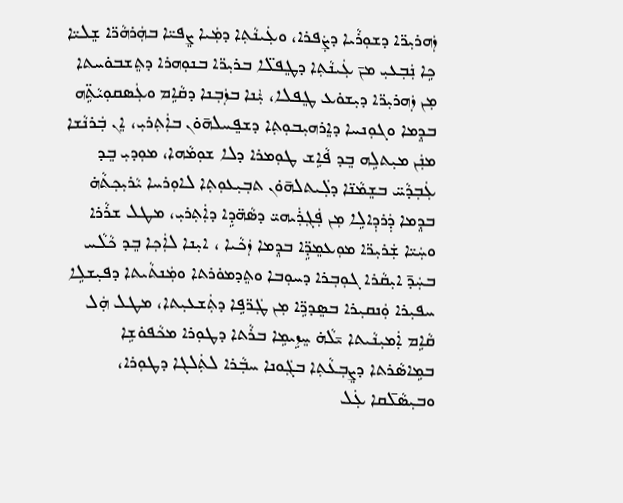ܙܲܗܪܝܼܪ̈ܐ ܕܫܘܼܪܵܝܐ ܕܨܲܦܪܐ، ܘܥܲܝܢܵܬܼܐ ܕܡܲܝܐ ܨܸܦܝ̈ܐ ܒܗܲܪܗܵܪ̈ܐ ܫܸܠܝ̈ܐ ܟܹܐ ܢܲܒܼܥܝܼ ܡܢ̄ ܥܲܝܢܵܬܼܐ ܕܛܸܦܠ̈ܐ ܒܪܝܼܪ̈ܐ ܒܢܘܼܗܪܐ ܕܬܸܫܒܘ̇ܚܬܐ ܡܼܢ ܙܲܗܪܝܼܪ̈ܐ ܕܝܼܫܘ̇ܥ ܛܸܦܠܐ، ܝܑܼܢܐ ܒܙܲܒܼܢܐ ܕܩܵܐܹܡ ܘܥܲܣܩܘܼܝܵܬܹ̈ܗ ܒܕܸܡܐ ܘܓܘܼܢܚܐ ܕܐܸܪܗܝܼܒܘܼܬܼܐ ܕܫܦܸܚܠܗ̄ܘ̇ܢ ܒܐܲܬܼܪܝܼ، ܐܸܢ ܒܲܪܢܵܫܐ ܡܢܲܢ ܡܝܼܬܠܹܗ ܒܸܕ ܦܵܐܹܫ ܛܘܼܡܪܐ ܕܠܐ ܫܘܼܡܵܗܐ، ܡܘܼܕܝܼ ܒܸܕ ܥܲܒܼܕܵܚ̈ ܒܫܸܡܵܢ̈ܐ ܕܠܲܝܬܠܗ̄ܘ̇ܢ ܬܒܼܝܼܥܘܼܬܼܐ ܠܐܘܼܪܚܐ ܝܵܪܝܼܟܼܬܵܗ̇ ܒܕܸܡܐ ܕܲܪܕܼܐܠܹܐ ܡܼܢ ܦܲܓܼܪܲܝܗܝ̈ ܕܣܵܗ̈ܕܹܐ ܕܐܲܬܼܪܝܼ، ܡܛܠ ܫܪܵܪܐ ܘܚܲܝ̈ܐ ܫܲܪܝܼܪ̈ܐ ܡܘܼܥܡܸܕܹ̈ܐ ܒܕܸܡܐ ܙܲܟܵܝܐ ، ܐܝܼܢܐ ܠܐܲܟܼܐ ܒܸܕ ܟܵܠܵܚ ܒܚܲܕ̄ ܐܝܼܩܵܪܐ ܓܘܼܒܼܪܐ ܕܚܘܼܒܐ ܘܬܸܕܡܘ̇ܪܬܐ ܘܡܲܢܬܵܝܬܐ ܕܦܝܼܫܠܹܐ ܚܦܝܼܪܐ ܘܲܢܩܝܼܪܐ ܒܣܸܕܪܹ̈ܐ ܡܼܢ ܛܲܪ̈ܦܹܐ ܕܬܲܫܥܝܼܬܐ، ܡܛܠ ܗܲܠ ܩܵܐܹܡ ܐܲܡܝܼܢܵܝܬܐ ܝ̄ܠܵܗ̇ ܚܸܙܹܝܡܹܐ ܒܪܵܬܐ ܕܛܘܼܪܐ ܡܟܵܦܘ̇ܫܹܐ ܒܡܹܐܣܵܪܬܐ ܕܨܸܒܼܥܵܬܼܐ ܒܓܲܘܢܐ ܚܒܼܵܪܐ ܠܬܲܠܓܐ ܕܛܘܼܪܐ، ܘܒܝܼܣܵܠ̄ܩܐ ܥܲܠ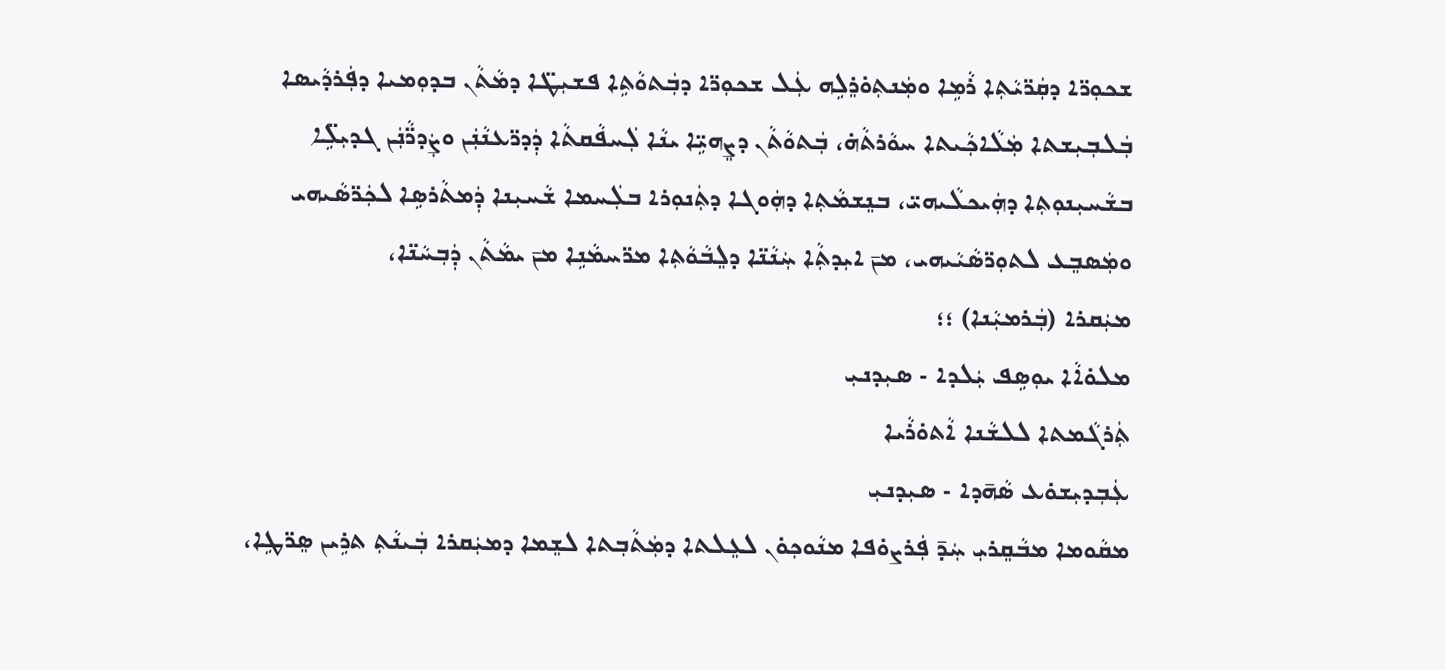ܫܟܘܼܪ̈ܐ ܕܩܲܪ̈ܝܵܬܼܐ ܪܵܡܹܐ ܘܡܲܢܬܼܘ̇ܪܸܠܹܗ ܥܲܠ ܫܟܘܼܪ̈ܐ ܕܒܲܬܘܵܬܹܐ ܦܫܝܼܛ̈ܐ ܕܡܵܬܵܢ ܒܕܘܼܡܝܐ ܕܦܲܪܕܵܝܣܐ ܒܲܠܒܼܝܼܫܬܐ ܡܲܠܵܐܟܼܵܝܬܐ ܚܘܵܪܬܵܗ̇، ܒܲܬܘܵܬܵܢ ܕܨܸܗܝܹ̈ܐ ܝܢܵܐ ܠܲܚܦܵܩܬܵܐ ܕܲܕܪ̈ܥܢܵܢܲܢ ܘܨܲܕܪ̈ܵܢܲܢ ܓܕܝܼܠܹ̈ܐ ܒܫܵܚܝܼܢܘܼܬܼܐ ܕܗܲܝܟܠܵܝܗܝ̈، ܒܢܸܫܡܵܬܼܐ ܕܗܲܘܓܐ ܕܬܲܢܘܼܪܐ ܒܠܲܚܡܐ ܫܵܚܝܼܢܐ ܕܲܡܬܵܪܣܹܐ ܠܟܲܪ̈ܣܵܝܗܝ ܘܡܲܣܒܸܥ ܠܬܘܼܪ̈ܣܵܝܵܝܗܝ، ܡܢ̄ ܐܝܼܕܬܼܵܐ ܚܲܢܵܢ̈ܐ ܕܠܸܒܵܘܵܬܼܐ ܡܪ̈ܚܡܵܢܹܐ ܡܢ̄ ܝܡܵܬܵܢ ܕܲܒܼܚܵܢ̈ܐ،
ܡܝܲܩܪܐ (ܒܲܪܡܝܼܵܢܐ) ؛؛
ܡܠܘ̇ܐܵܐ ܝܘܼܣܹܦ ܝܲܠܕܐ - ܣܝܼܕܢܝܼ
ܬܲܪܓܵܡܬܐ ܠܠܫܵܢܐ ܐܵܬܘ̇ܪܵܝܐ
ܥܲܒܼܕܝܼܫܘ̇ܥ ܣܵܗ̄ܕܐ - ܣܝܼܕܢܝܼ
ܡܩܵܘܡܐ ܡܒܵܩܸܪܝܼ ܚܲܕ̄ ܦܲܪܨܘ̇ܦܐ ܡܢܵܘܟܼܘ̇ܢ ܠܥܸܠܬܐ ܕܡܲܬܵܒܼܬܐ ܠܫܸܡܐ ܕܡܝܲܩܪܐ ܒܲܝܢܵܬܼ ܬܪܹܝܢ ܣܸܪ̈ܛܹܐ،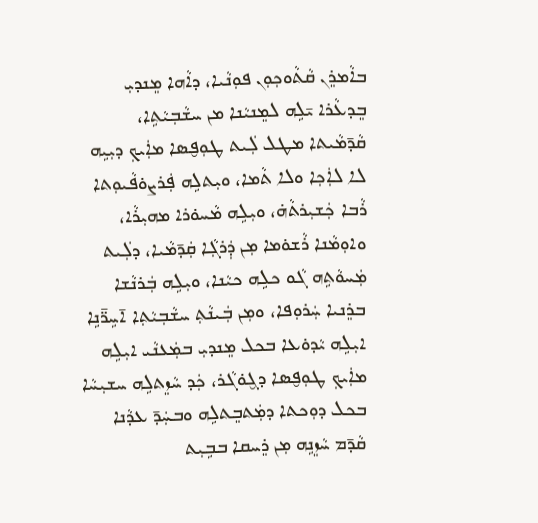ܒܐܵܡܪܸܢ ܩܵܬܵܘܟܼܘܼܢ ܦܘܼܢܵܝܐ، ܕܐܵܗܐ ܡܸܢܕܝܼ ܒܸܕܥܵܪܐ ܝ̄ܠܹܗ ܠܡܸܢܝܵܢܐ ܡܢ ܚܫܵܒܼܝܵܬܹܐ، ܩܵܕ̄ܡܵܝܬܐ ܡܛܠ ܠܲܝܬ ܛܘܼܦ̮ܣܐ ܡܐܲܝܟܼ ܕܝܼܝܹܗ ܠܐ ܠܐܲܟܼܐ ܘܠܐ ܬܵܡܐ، ܘܝܼܬܠܹܗ ܦܲܪܨܘ̇ܦܵܝܘܼܬܐ ܪܵܒܐ ܟܲܫܝܼܪܬܵܗ̇، ܘܝܼܠܹܗ ܡܵܚܘ̇ܪܐ ܡܗܝܼܪܵܐ، ܘܐܘܼܡܵܢܐ ܪܵܫܘ̇ܡܐ ܡܼܢ ܕܲܪܓܼܵܐ ܩܲܕ̄ܡܵܝܐ، ܕܠܲܝܬ ܡܲܚܘܵܬܹܗ ܓܵܘ ܟܠܹܗ ܟܝܵܢܐ، ܘܝܼܠܹܗ ܒܲܪܢܵܫܐ ܒܪܸܢܝܐ ܚܲܪܘܼܦܐ، ܘܡܼܢ ܒܲܝܢܵܬܼ ܚܫܵܒܼܝܵܬܼܐ ܐ̄ܚܹܪ̈̄ܢܹܐ ܐܝܼܠܹܗ ܝܵܕܘ̇ܥܐ ܒܟܠ ܡܸܢܕܝܼ ܒܡܲܥܢܵܝ ܐܝܼܠܹܗ ܡܐܲܝܟܼ ܛܘܼܦ̮ܣܐ ܕܓ̮ܘ̇ܓܵܪ، ܟܲܕ ܚܵܙܸܬܠܹܗ ܚܫܝܼܚܵܐ ܒܟܠ ܕܘܼܟܬܐ ܕܡܲܬܒܸܬܠܹܗ ܘܒܚܲܕ̄ ܥܕܵܢܐ ܩܵܕ̄ܡ ܚܵܙܸܢܹܗ ܡܼܢ ܪܸܚܩܐ ܒܒܹܝܼܬ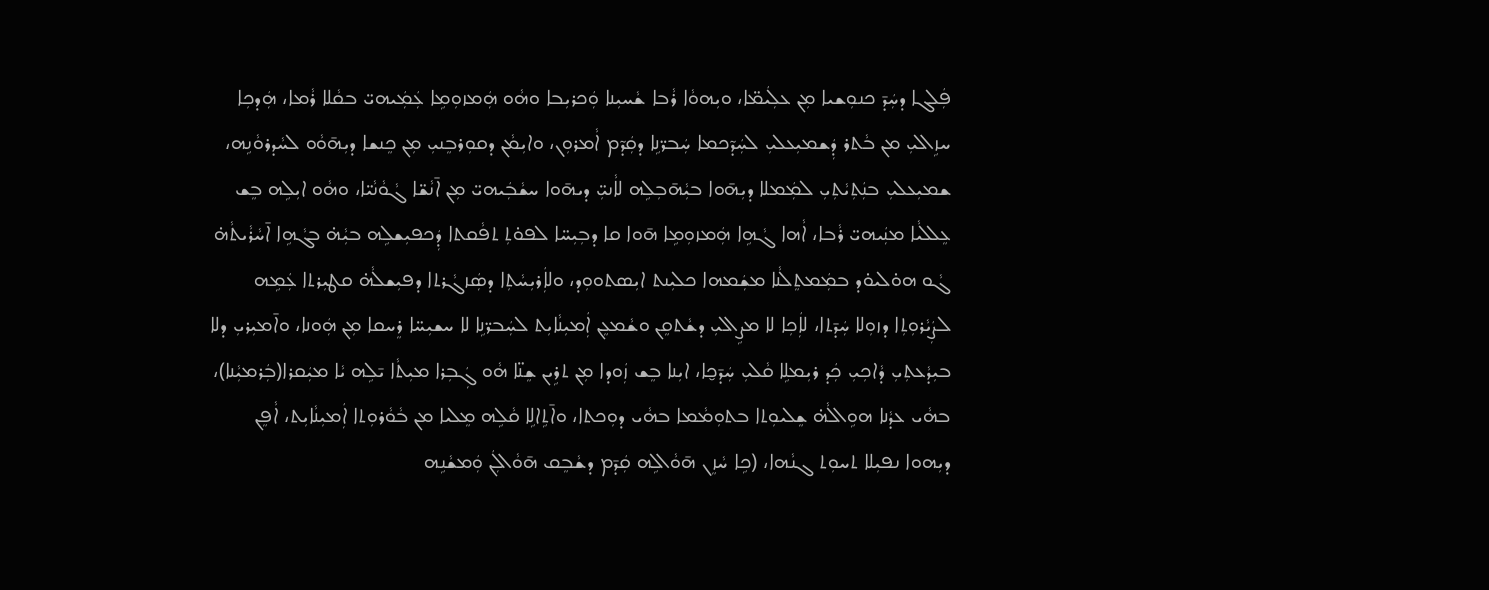ܦܲܠܓܐ ܕܚܲܕ̄ ܟܢܘܼܫܝܐ ܡܼܢ ܥܠܲܝܡ̈ܐ، ܘܝܼܗܘܵܐ ܪܵܒܐ ܫܵܚܝܼܢܐ ܘܲܟܪܝܼܒܐ ܘܗܵܘ ܗܲܡܙܘܼܡܹܐ ܥܲܡܲܝܗܝ̈ ܒܩܵܠܐ ܪܵܡܐ، ܗܲܕܟܼܐ ܚܙܹܐܠܝܼ ܡܢ ܒܵܬܪ ܕܲܫܡܝܼܥܠܝܼ ܠܚܲܕ̃ܟܡܐ ܚܲܒܪ̈ܢܹܐ ܕܩܲܕ̃ܡ ܐܵܡܪܘܼܢ، ܘܐܝܼܡܵܢ ܕܩܘܼܪܒܸܢܝܼ ܡܼܢ ܟܸܢܫܐ ܕܝܼܗ̄ܘܵܘ ܠܚܵܕܪܘܵܢܹܗ، ܫܡܝܼܥܠܝܼ ܒܢܲܬܼܝܵܬܼܝܼ ܠܡܲܡܠܐ ܕܝܼܗ̄ܘܐ ܒܝܼܵܗ̄ܒܼܠܹܗ ܠܐܵܢܝܼ̈ ܕܝܗ̄ܘܐ ܚܫܵܒܲܝܗܝ̈ ܡܼܢ ܐ̄ܢܵܫ̈ܐ ܓܵܘܵܢܵܝ̈ܐ، ܘܗܵܘ ܐܝܼܠܹܗ ܒܸܫ ܥܸܠܠܵܝܐ ܡܢܲܝܗܝ̈ ܪܵܒܐ، ܐܵܗܐ ܓܵܗܹܐ ܗܲܡܙܘܼܡܹܐ ܗ̄ܘܐ ܩܐ ܕܒܼܝܼܚ̈ܐ ܠܦܘ̇ܬܼ ܬܦܵܩܬܐ ܕܲܟܦܝܼܫܠܹܗ ܒܝܼܵܗ̇ ܒܓܵܗܹܐ ܐ̄ܚܵܪܵܝܬܵܗ̇ ܓܵܘ ܗܘ̇ܠܝܘ̇ܕ ܒܡܲܡܬܸܠܵܢܐ ܡܫܲܡܗܐ ܟܠܝܼܢܬ ܐܝܼܣܬܘܘܼܕ، ܘܠܐܲܪܝܼܚܵܬܼܐ ܕܣܲܙܓܵܪܬܐ ܕܦܝܼܫܠܵܗ̇ ܩܛܝܼܪܬܐ ܥܲܡܹܗ ܠܨܲܝܵܪܘܼܬܼܐ ܕܙܘܼܠܐ ܚܲܕ̄ܬܐ، ܠܐܲܟܼܐ ܠܐ ܡܨܹܐܠܝܼ ܕܫܵܬܩܸܢ ܘܫܵܡܥܸܢ ܐܲܡܝܼܢܵܐܝܼܬ ܠܚܲܒܪ̈ܢܹܐ ܠܐ ܚܫܝܼܚ̈ܐ ܪܸܚܩܐ ܡܼܢ ܗܲܘܢܐ، ܘܐ̄ܡܝܼܪܝܼ ܕܠܐ ܒܝܼܕܵܥܬܼܝܼ ܕܵܐܟܼܝܼ ܟܲܕ ܪܝܼܡܠܹܐ ܩܵܠܝܼ ܚܲܕ̄ܟ̮ܐ، ܐܝܼܢܐ ܒܸܫ ܙܲܘܕܐ ܡܼܢ ܬܪܹܝܢ ܫܸܢ̈ܐ ܗܵܘ ܓܲܒܼܪܐ ܡܝܼܬܵܐ ܝ̄ܠܹܗ ܝܵܐ ܡܝܲܩܪܐ(ܒܲܪܡܝܼܵܢܐ)، ܒܗܵܝ ܥܕܵܢܐ ܗܘܹܐܠܵܗ̇ ܫܸܠܝܘܼܬܐ ܒܬܘܼܡܵܡܐ ܒܗܵܝ ܕܘܼܟܬܐ، ܘܐ̄ܬܹܐܠܹܐ ܩܵܠܹܗ ܡܸܠܝܐ ܡܢ ܒܵܘܵܪܘܼܬܐ ܐܲܡܝܼܢܵܐܝܼܬ، ܐܵܦܸܢ ܕܝܼܗܘܐ ܢܦܝܼܠܐ ܬܚܘܼܬ ܓܢܵܗܐ، (ܟܹܐ ܚܵܙܸܢ ܗ̄ܘܵܐܠܹܗ ܩܲܕ̄ܡ ܕܫܵܒܸܩ ܗ̄ܘܵܐܠܲܢ ܘܲܡܫܵܢܹܗ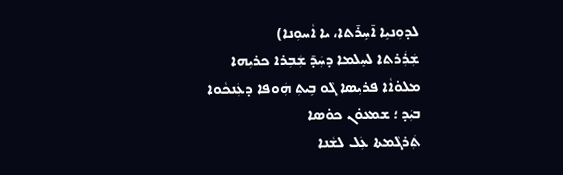ܠܕܘܼܢܝܹܐ ܐ̄ܚܹܪ̄ܬܐ، ܝܐ ܐܵܚܘܼܢܐ)
ܫܲܪܲܪܬܐ ܠܚܸܠܡܐ ܕܚܲܕ̄ ܫܲܒܼܪܐ ܟܪܝܼܗܐ
ܡܠܘ̇ܐܵܐ ܦܪܝܼܣܐ ܓܵܘ ܒܹܝܬܼ ܗܲܘܦܐ ܕܥܲܢܟܵܘܐ
ܒܝܲܕ ؛ ܫܡܥܘ̇ܢ ܟܘ̇ܣܐ
ܬܲܪܓܵܡܬܐ ܥܲܠ ܠܫܵܢܐ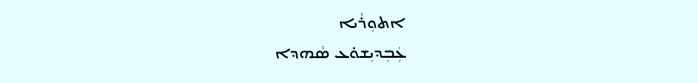ܐܬܘܼܪܵܝܐ
ܥܲܒܼܕܝܼܫܘ̇ܥ ܣܵܗܕܐ